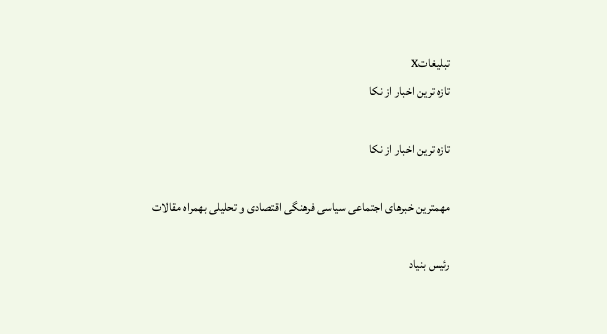تبليغاتX
تازه ترین اخبار از نکا

تازه ترین اخبار از نکا

مهمترین خبرهای اجتماعی سیاسی فرهنگی اقتصادی و تحلیلی بهمراه مقالات

رئيس بنياد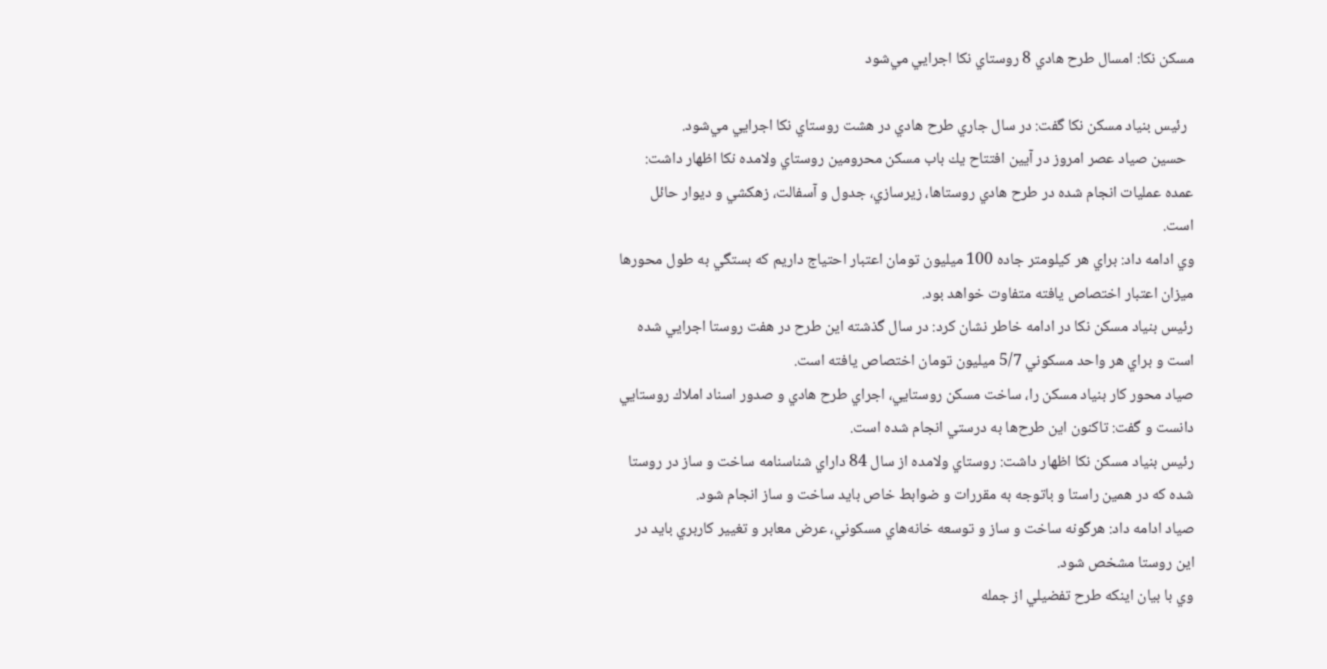مسكن نكا: امسال طرح هادي 8 روستاي نكا اجرايي مي‌شود

  رئيس بنياد مسكن نكا گفت: در سال جاري طرح هادي در هشت روستاي نكا اجرايي مي‌شود.
  حسين صياد عصر امروز در آيين افتتاح يك باب مسكن محرومين روستاي ولامده نكا اظهار داشت: عمده عمليات انجام شده در طرح هادي روستاها، زير‌سازي، جدول و آسفالت، زهكشي و ديوار حائل است.
وي ادامه داد: براي هر كيلومتر جاده 100 ميليون تومان اعتبار احتياج داريم كه بستگي به طول محورها ميزان اعتبار اختصاص يافته متفاوت خواهد بود.
رئيس بنياد مسكن نكا در ادامه خاطر نشان كرد: در سال گذشته اين طرح در هفت روستا اجرايي شده است و براي هر واحد مسكوني 5/7 ميليون تومان اختصاص يافته است.
صياد محور كار بنياد مسكن را، ساخت مسكن روستايي، اجراي طرح هادي و صدور اسناد املاك روستايي دانست و گفت: تاكنون اين طرح‌ها به درستي انجام شده است.
رئيس بنياد مسكن نكا اظهار داشت: روستاي ولامده از سال 84 داراي شناسنامه ساخت و ساز در روستا شده كه در همين راستا و باتوجه به مقررات و ضوابط خاص بايد ساخت و ساز انجام شود.
صياد ادامه داد: هرگونه ساخت و ساز و توسعه خانه‌هاي مسكوني، عرض معابر و تغيير كاربري بايد در اين روستا مشخص شود.
وي با بيان اينكه طرح تفضيلي از جمله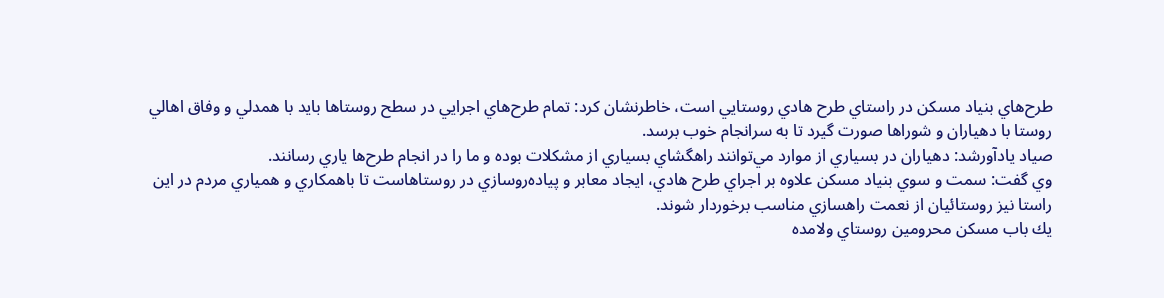طرح‌هاي بنياد مسكن در راستاي طرح هادي روستايي است، خاطرنشان كرد: تمام طرح‌هاي اجرايي در سطح روستاها بايد با همدلي و وفاق اهالي روستا با دهياران و شوراها صورت گيرد تا به سرانجام خوب برسد.
صياد يادآورشد: دهياران در بسياري از موارد مي‌توانند راهگشاي بسياري از مشكلات بوده و ما را در انجام طرح‌ها ياري رسانند.
وي گفت: سمت و سوي بنياد مسكن علاوه بر اجراي طرح هادي، ايجاد معابر و پياده‌روسازي در روستاهاست تا باهمكاري و همياري مردم در اين راستا نيز روستائيان از نعمت راهسازي مناسب برخوردار شوند.
يك باب مسكن محرومين روستاي ولامده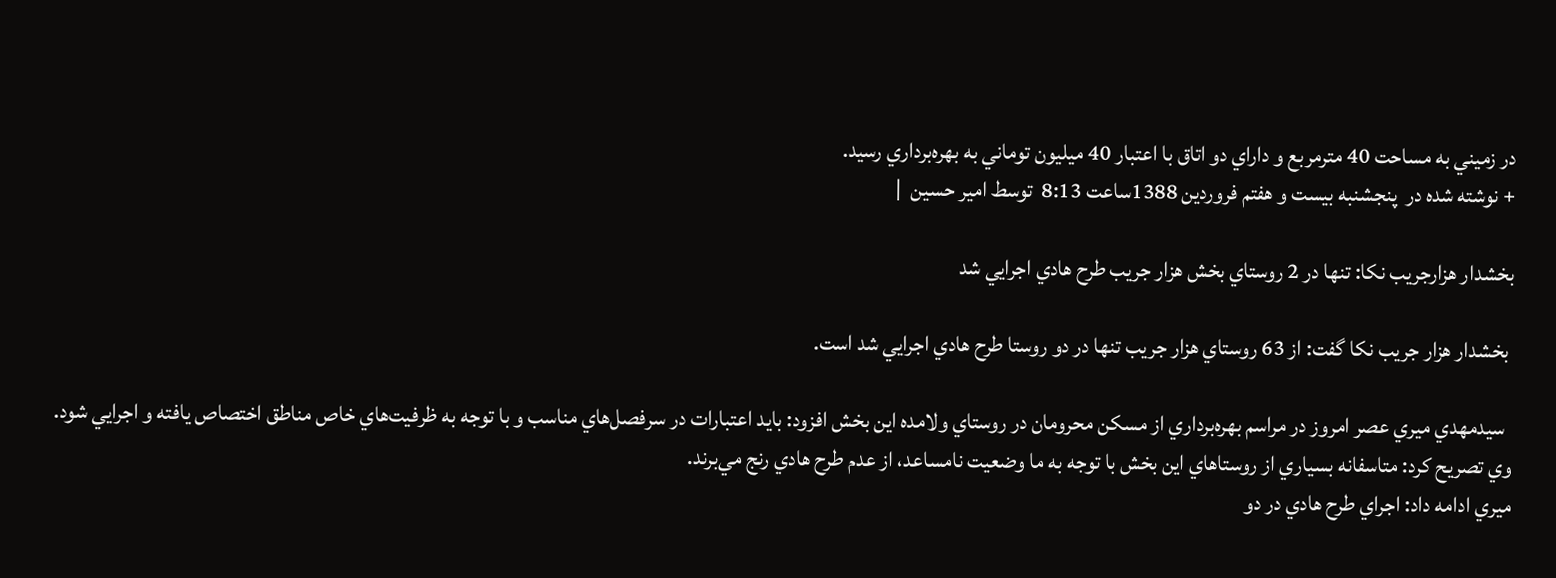در زميني به مساحت 40 مترمربع و داراي دو اتاق با اعتبار 40 ميليون توماني به بهره‌برداري رسيد.
+ نوشته شده در  پنجشنبه بیست و هفتم فروردین 1388ساعت 8:13  توسط امیر حسین  |

بخشدار هزارجريب نكا: تنها در 2 روستاي بخش هزار جريب طرح هادي اجرايي شد

 بخشدار هزار جريب نكا گفت: از 63 روستاي هزار جريب تنها در دو روستا طرح هادي اجرايي شد است.

  سيدمهدي ميري عصر امروز در مراسم بهره‌برداري از مسكن محرومان در روستاي ولامده اين بخش افزود: بايد اعتبارات در سرفصل‌هاي مناسب و با توجه به ظرفيت‌هاي خاص مناطق اختصاص يافته و اجرايي شود.
وي تصريح كرد: متاسفانه بسياري از روستاهاي اين بخش با توجه به ما وضعيت نامساعد، از عدم طرح هادي رنج مي‌برند.
ميري ادامه داد: اجراي طرح هادي در دو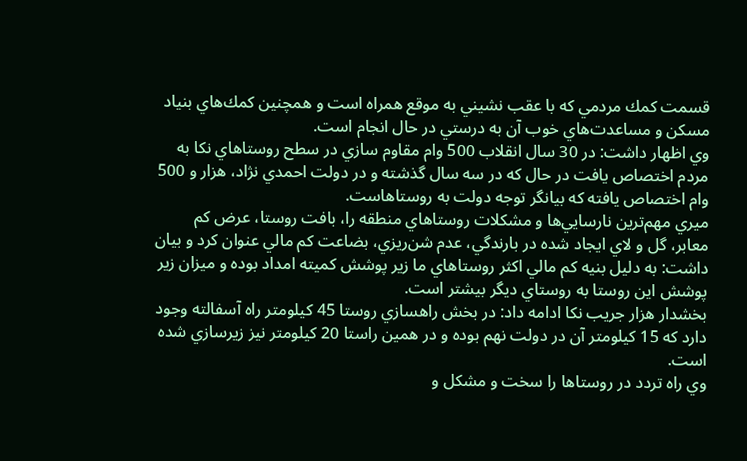قسمت كمك مردمي كه با عقب نشيني به موقع همراه است و همچنين كمك‌هاي بنياد مسكن و مساعدت‌هاي خوب آن به ‌درستي در حال انجام است.
وي اظهار داشت: در 30 سال انقلاب 500 وام مقاوم سازي در سطح روستاهاي نكا به مردم اختصاص يافت در حال كه در سه سال گذشته و در دولت احمدي نژاد، هزار و 500 وام اختصاص يافته كه بيانگر توجه دولت به روستاهاست.
ميري مهم‌ترين نارسايي‌ها و مشكلات روستاهاي منطقه را، بافت روستا، عرض كم معابر، گل و لاي ايجاد شده در بارندگي، عدم شن‌ريزي، بضاعت كم مالي عنوان كرد و بيان داشت: به دليل بنيه كم مالي اكثر روستاهاي ما زير پوشش كميته امداد بوده و ميزان زير پوشش اين روستا به روستاي ديگر بيشتر است.
بخشدار هزار جريب نكا ادامه داد: در بخش راهسازي روستا 45 كيلومتر راه آسفالته وجود دارد كه 15 كيلومتر آن در دولت نهم بوده و در همين راستا 20 كيلومتر نيز زيرسازي شده است.
وي راه تردد در روستاها را سخت و مشكل و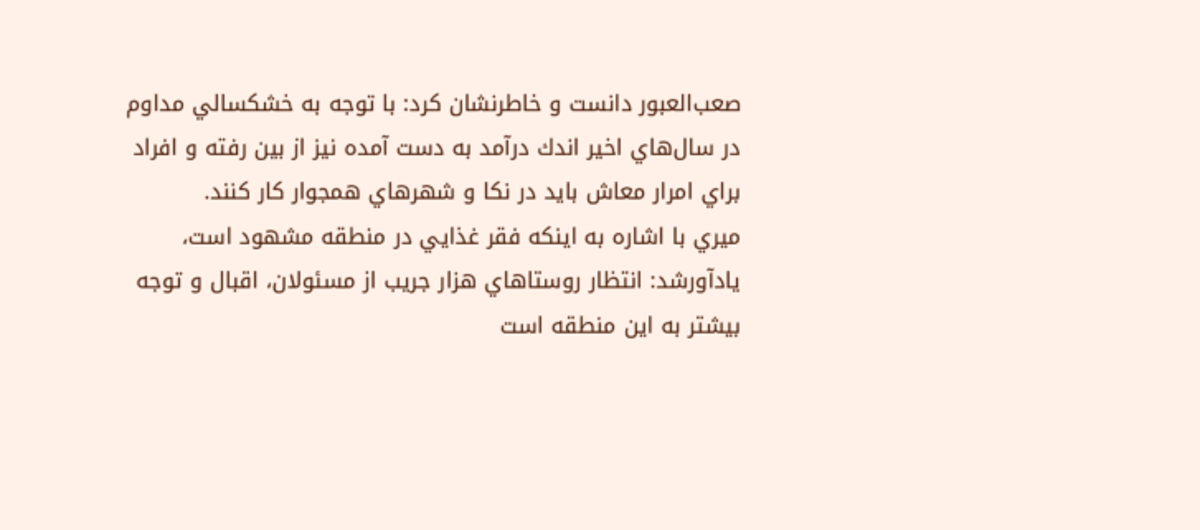صعب‌العبور دانست و خاطرنشان كرد: با توجه به خشكسالي مداوم در سال‌هاي اخير اندك درآمد به ‌دست آمده نيز از بين رفته و افراد براي امرار معاش بايد در نكا و شهرهاي همجوار كار كنند.
ميري با اشاره به اينكه فقر غذايي در منطقه مشهود است، يادآورشد: انتظار روستاهاي هزار جريب از مسئولان، اقبال و توجه بيشتر به اين منطقه است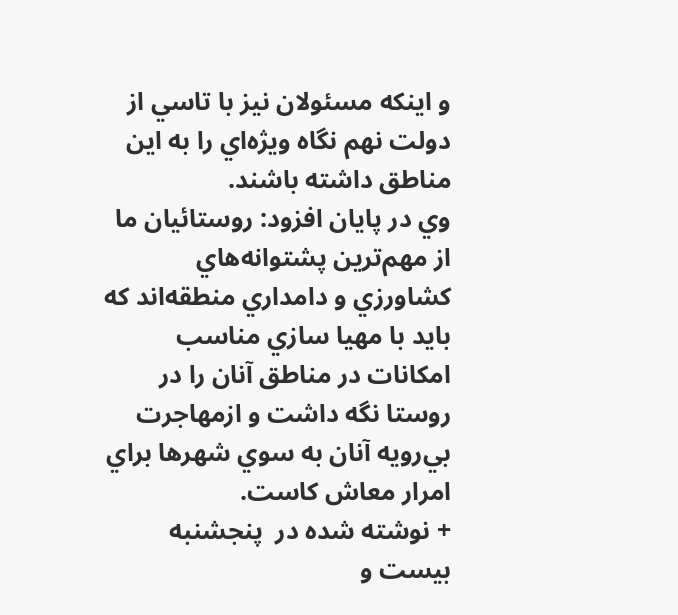و اينكه مسئولان نيز با تاسي از دولت نهم نگاه ويژه‌اي را به اين مناطق داشته باشند.
وي در پايان افزود: روستائيان ما از مهم‌ترين پشتوانه‌هاي كشاورزي و دامداري منطقه‌اند كه بايد با مهيا سازي مناسب امكانات در مناطق آنان را در ر‌وستا نگه داشت و ازمهاجرت بي‌رويه آنان به سوي شهرها براي امرار معاش كاست.
+ نوشته شده در  پنجشنبه بیست و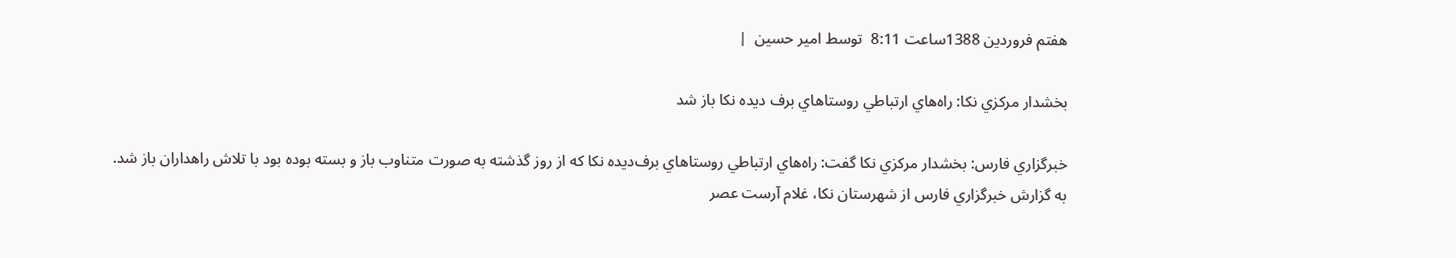هفتم فروردین 1388ساعت 8:11  توسط امیر حسین  |

بخشدار مركزي نكا: راه‌هاي ارتباطي روستاهاي برف ديده نكا باز شد

خبرگزاري فارس: بخشدار مركزي نكا گفت: راه‌‌هاي ارتباطي روستاهاي برف‌ديده نكا كه از روز گذشته به‌ صورت متناوب باز و بسته بوده بود با تلاش راهداران باز شد.
به گزارش خبرگزاري فارس از شهرستان نكا، غلام آرست عصر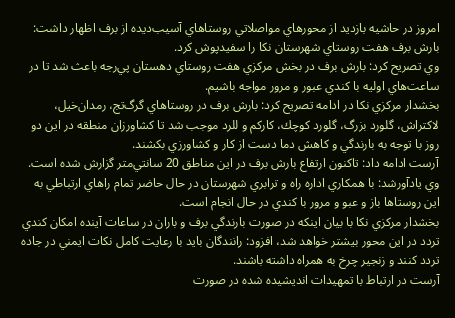امروز در حاشيه بازديد از محورهاي مواصلاتي روستاهاي آ‌سيب‌ديده از برف اظهار داشت: بارش برف هفت روستاي شهرستان نكا را سفيدپوش كرد.
وي تصريح كرد: بارش برف در بخش مركزي هفت روستاي دهستان پي‌رجه باعث شد تا در ساعت‌هاي اوليه با كندي عبور و مرور مواجه باشيم.
بخشدار مركزي نكا در ادامه تصريح كرد: بارش برف در روستاهاي گرگ‌تج، رمدان‌خيل، لاكتراش، گلورد بزرگ، گلورد كوچك، كاركم و للرد موجب شد تا كشاورزان منطقه در اين دو روز با توجه به بارندگي و كاهش دما دست از كار و كشاورزي بكشند.
آرست ادامه داد: تاكنون ارتفاع بارش برف در اين مناطق 20 سانتي‌متر گزارش شده است.
وي يادآورشد: با همكاري اداره راه و ترابري شهرستان در حال حاضر تمام راهاي ارتباطي به اين روستاها باز و عبو و مرور با كندي در حال انجام است.
بخشدار مركزي نكا با بيان اينكه در صورت بارندگي برف و باران در ساعات آينده امكان كندي تردد در اين محور بيشتر خواهد شد، افزود: رانندگان بايد با رعايت كامل نكات ايمني در جاده تردد كنند و زنجير چرخ به همراه داشته باشند.
آرست در ‌ارتباط‌ با تمهيدات انديشيده شده در صورت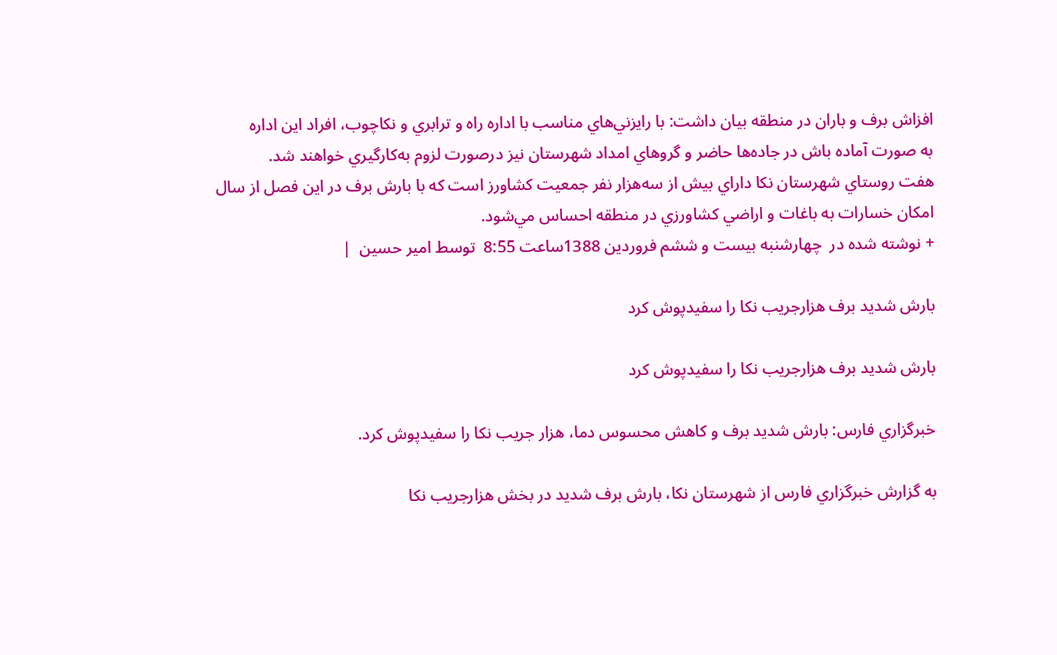افزاش برف و باران در منطقه بيان داشت: با رايزني‌هاي مناسب با اداره راه و ترابري و نكاچوب، افراد اين اداره به ‌صورت آماده باش در جاده‌ها حاضر و گروهاي امداد شهرستان نيز درصورت لزوم به‌كارگيري خواهند شد.
هفت روستاي شهرستان نكا داراي بيش از سه‌هزار نفر جمعيت كشاورز است كه با بارش برف در اين فصل از سال امكان خسارات به باغات و اراضي كشاورزي در منطقه احساس مي‌شود.
+ نوشته شده در  چهارشنبه بیست و ششم فروردین 1388ساعت 8:55  توسط امیر حسین  |

بارش شديد برف هزارجريب نكا را سفيد‌پوش كرد

بارش شديد برف هزارجريب نكا را سفيد‌پوش كرد

خبرگزاري فارس: بارش شديد برف و كاهش محسوس دما، هزار جريب نكا را سفيد‌پوش كرد.

به گزارش خبرگزاري فارس از شهرستان نكا، بارش برف شديد در بخش هزار‌جريب نكا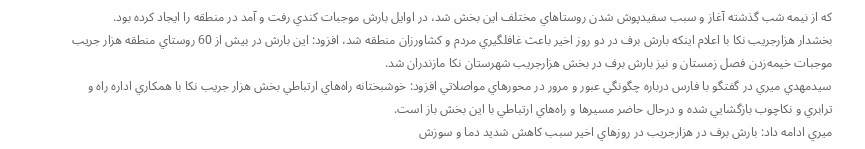كه از نيمه شب گذشته آغاز و سبب سفيد‌پوش شدن روستاهاي مختلف اين بخش شد، در اوايل بارش موجبات كندي رفت و آمد در منطقه را ايجاد كرده بود.
بخشدار هزارجريب نكا با اعلام اينكه بارش برف در دو روز اخير باعث غافلگيري مردم و كشاورزان منطقه شد، افزود: اين بارش در بيش از 60 روستاي منطقه هزار جريب موجبات خيمه‌زدن فصل زمستان و نيز بارش برف در بخش هزارجريب شهرستان نكا مازندران شد.
سيدمهدي ميري در گفتگو با فارس درباره چگونگي عبور و مرور در محورهاي مواصلاتي افزود: خوشبختانه راه‌هاي ارتباطي بخش هزار جريب نكا با همكاري اداره راه و ترابري و نكاچوب بازگشايي شده و درحال حاضر مسيرها و راه‌هاي ارتباطي با اين بخش باز است.
ميري ادامه داد: بارش برف در هزارجريب در روزهاي اخير سبب كاهش شديد دما و سوزش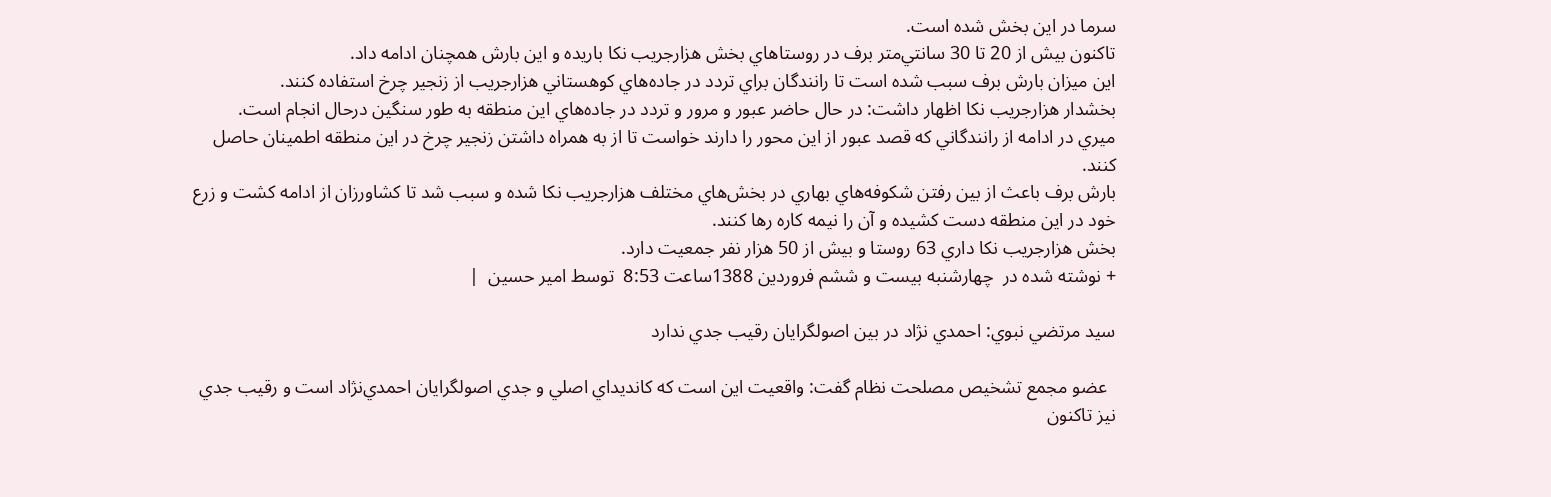سرما در اين بخش شده است.
تاكنون بيش از 20 تا 30 سانتي‌متر برف در روستاهاي بخش هزارجريب نكا باريده و اين بارش همچنان ادامه داد.
اين ميزان بارش برف سبب شده است تا رانندگان براي تردد در جاده‌هاي كوهستاني هزارجريب از زنجير چرخ استفاده كنند.
بخشدار هزارجريب نكا اظهار د‌اشت: در حال حاضر عبور و مرور و تردد در جاده‌هاي اين منطقه به ‌طور سنگين درحال انجام است.
ميري در ادامه از رانندگاني كه قصد عبور از اين محور را دارند خواست تا از به همراه داشتن زنجير چرخ در اين منطقه اطمينان حاصل كنند.
بارش برف باعث از بين رفتن شكوفه‌هاي بهاري در بخش‌هاي مختلف هزارجريب نكا شده و سبب شد تا كشاورزان از ادامه كشت و زرع خود در اين منطقه دست كشيده و آن را نيمه كاره رها كنند.
بخش هزارجريب نكا داري 63 روستا و بيش از 50 هزار نفر جمعيت دارد.
+ نوشته شده در  چهارشنبه بیست و ششم فروردین 1388ساعت 8:53  توسط امیر حسین  |

سيد مرتضي نبوي: احمدي نژاد در بين اصولگرايان رقيب جدي ندارد

  عضو مجمع تشخيص مصلحت نظام گفت: واقعيت اين است كه كانديداي اصلي و جدي اصولگرايان احمدي‌نژاد است و رقيب جدي نيز تاكنون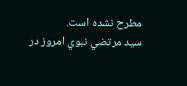مطرح نشده است.
سيد مرتضي نبوي امروز در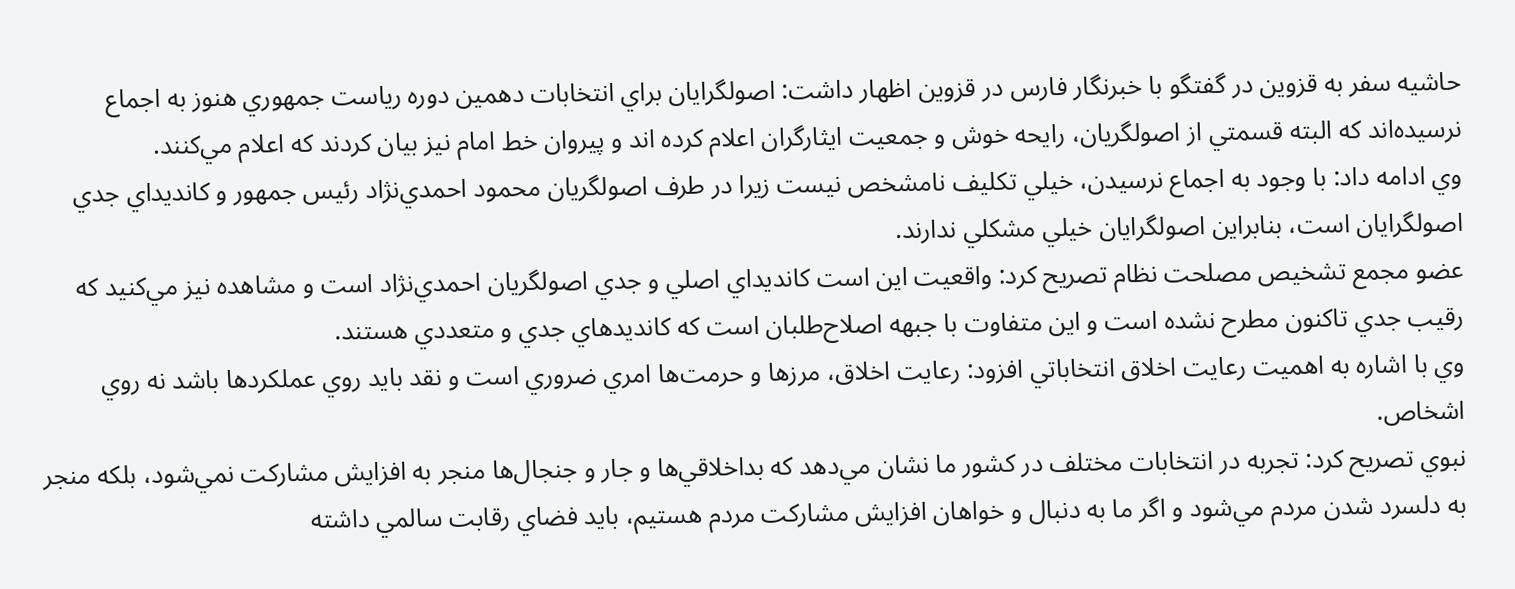حاشيه سفر به قزوين در گفتگو با خبرنگار فارس در قزوين اظهار داشت: اصولگرايان براي انتخابات دهمين دوره رياست جمهوري هنوز به اجماع نرسيده‌اند كه البته قسمتي از اصولگريان، رايحه خوش و جمعيت ايثارگران اعلام كرده اند و پيروان خط امام نيز بيان كردند كه اعلام مي‌كنند.
وي ادامه داد: با وجود به اجماع نرسيدن، خيلي تكليف نامشخص نيست زيرا در طرف اصولگريان محمود احمدي‌نژاد رئيس جمهور و كانديداي جدي اصولگرايان است، بنابراين اصولگرايان خيلي مشكلي ندارند.
عضو مجمع تشخيص مصلحت نظام تصريح كرد: واقعيت اين است كانديداي اصلي و جدي اصولگريان احمدي‌نژاد است و مشاهده نيز مي‌كنيد كه رقيب جدي تاكنون مطرح نشده است و اين متفاوت با جبهه اصلاح‌طلبان است كه كانديدهاي جدي و متعددي هستند.
وي با اشاره به اهميت رعايت اخلاق انتخاباتي افزود: رعايت اخلاق، مرزها و حرمت‌ها امري ضروري است و نقد بايد روي عملكردها باشد نه روي اشخاص.
نبوي تصريح كرد: تجربه در انتخابات‌ مختلف در كشور ما نشان مي‌دهد كه بداخلاقي‌ها و جار و جنجال‌ها منجر به افزايش مشاركت نمي‌شود، بلكه منجر به دلسرد شدن مردم مي‌شود و اگر ما به دنبال و خواهان افزايش مشاركت مردم هستيم، بايد فضاي رقابت سالمي داشته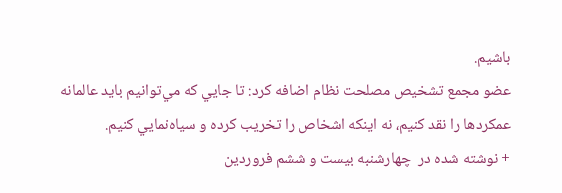باشيم.
عضو مجمع تشخيص مصلحت نظام اضافه كرد: تا جايي كه مي‌توانيم بايد عالمانه عمكردها را نقد كنيم، نه اينكه اشخاص را تخريب كرده و سياه‌نمايي كنيم.
+ نوشته شده در  چهارشنبه بیست و ششم فروردین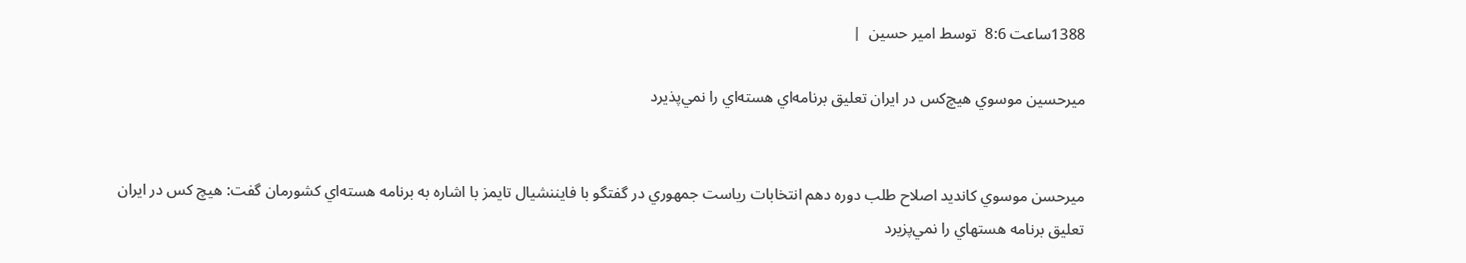1388ساعت 8:6  توسط امیر حسین  |

ميرحسين موسوي هيچ‌كس در ايران تعليق برنامه‌اي هسته‌اي را نمي‌‌پذيرد


ميرحسن موسوي كانديد اصلاح طلب دوره دهم انتخابات رياست جمهوري در گفتگو با فايننشيال تايمز با اشاره به برنامه هسته‌اي كشورمان گفت: هيچ كس در ايران تعليق برنامه هستهاي را نمي‌پزيرد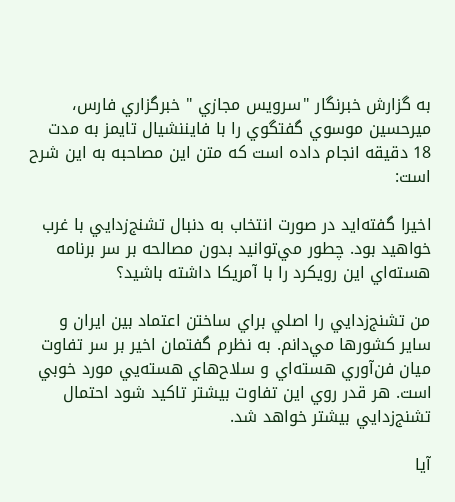به گزارش خبرنگار "سرويس مجازي " خبرگزاري فارس، ميرحسين موسوي گفتگوي را با فايننشيال تايمز به مدت 18 دقيقه انجام داده است كه متن اين مصاحبه به اين شرح است:

اخيرا گفته‌ايد در صورت انتخاب به دنبال تشنج‌زدايي با غرب خواهيد بود. چطور مي‌توانيد بدون مصالحه بر سر برنامه هسته‌اي اين رويكرد را با آمريكا داشته باشيد؟

من تشنج‌زدايي را اصلي براي ساختن اعتماد بين ايران و ساير كشورها مي‌دانم. به نظرم گفتمان اخير بر سر تفاوت ميان فن‌آوري هسته‌اي و سلاح‌هاي هسته‌يي مورد خوبي است. هر قدر روي اين تفاوت بيشتر تاكيد شود احتمال تشنج‌زدايي بيشتر خواهد شد.

آيا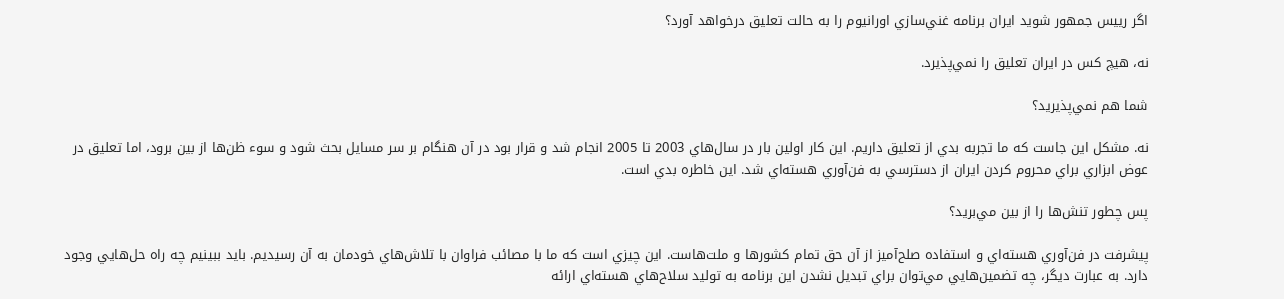اگر رييس جمهور شويد ايران برنامه غني‌سازي اورانيوم را به حالت تعليق درخواهد آورد؟

نه، هيچ كس در ايران تعليق را نمي‌پذيرد.

شما هم نمي‌پذيريد؟

نه. مشكل اين جاست كه ما تجربه بدي از تعليق داريم. اين كار اولين بار در سال‌هاي 2003 تا 2005 انجام شد و قرار بود در آن هنگام بر سر مسايل بحث شود و سوء ظن‌ها از بين برود، اما تعليق در عوض ابزاري براي محروم كردن ايران از دسترسي به فن‌آوري هسته‌اي شد. اين خاطره بدي است.

پس چطور تنش‌ها را از بين مي‌بريد؟

پيشرفت در فن‌آوري هسته‌اي و استفاده صلح‌آميز از آن حق تمام كشورها و ملت‌هاست. اين چيزي است كه ما با مصائب فراوان با تلاش‌هاي خودمان به آن رسيديم. بايد ببينيم چه راه حل‌هايي وجود دارد. به عبارت ديگر، چه تضمين‌هايي مي‌توان براي تبديل نشدن اين برنامه به توليد سلاح‌هاي هسته‌اي ارائه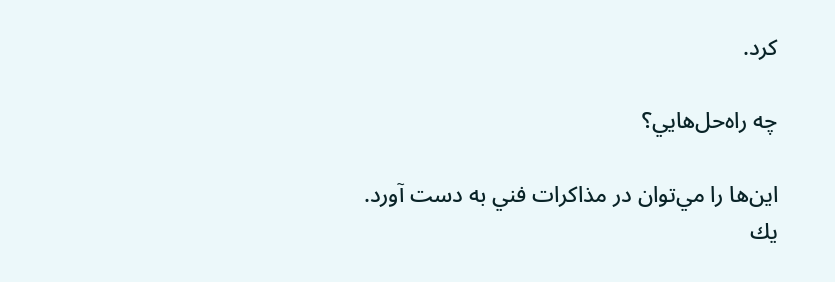كرد.

چه راه‌حل‌هايي؟

اين‌ها را مي‌توان در مذاكرات فني به دست آورد.
يك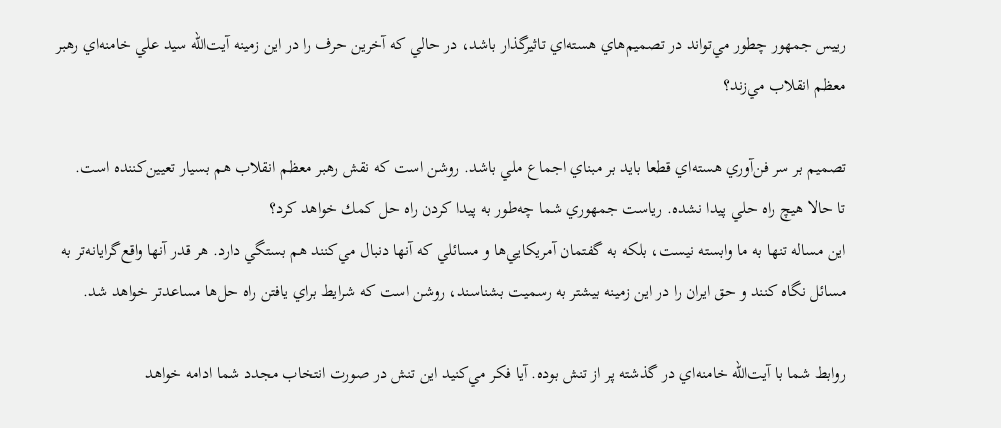رييس جمهور چطور مي‌تواند در تصميم‌هاي هسته‌اي تاثيرگذار باشد، در حالي كه آخرين حرف را در اين زمينه آيت‌الله سيد علي خامنه‌اي رهبر معظم انقلاب مي‌زند؟

تصميم بر سر فن‌آوري هسته‌اي قطعا بايد بر مبناي اجماع ملي باشد. روشن است كه نقش رهبر معظم انقلاب هم بسيار تعيين‌كننده است.
تا حالا هيچ راه حلي پيدا نشده. رياست جمهوري شما چه‌طور به پيدا كردن راه حل كمك خواهد كرد؟
اين مساله تنها به ما وابسته نيست، بلكه به گفتمان آمريكايي‌ها و مسائلي كه آنها دنبال مي‌كنند هم بستگي دارد. هر قدر آنها واقع‌گرايانه‌تر به مسائل نگاه كنند و حق ايران را در اين زمينه بيشتر به رسميت بشناسند، روشن است كه شرايط براي يافتن راه حل‌ها مساعدتر خواهد شد.

روابط شما با آيت‌الله خامنه‌اي در گذشته پر از تنش بوده. آيا فكر مي‌كنيد اين تنش در صورت انتخاب مجدد شما ادامه خواهد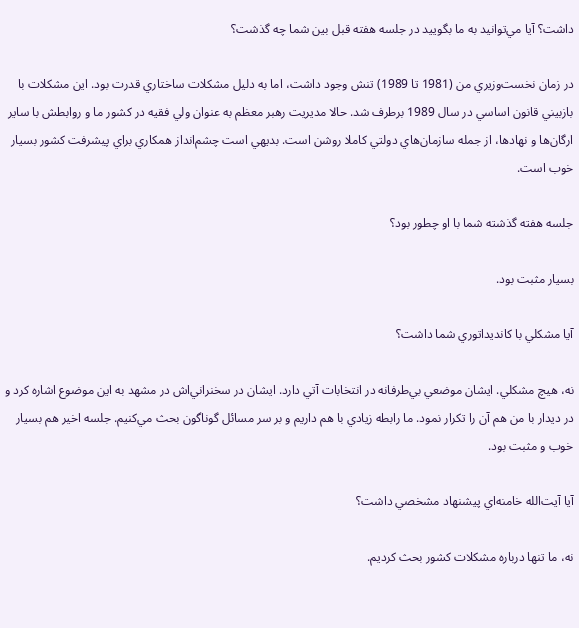داشت؟ آيا مي‌توانيد به ما بگوييد در جلسه هفته قبل بين شما چه گذشت؟

در زمان نخست‌وزيري من (1981 تا 1989) تنش وجود داشت، اما به دليل مشكلات ساختاري قدرت بود. اين مشكلات با بازبيني قانون اساسي در سال 1989 برطرف شد. حالا مديريت رهبر معظم به عنوان ولي فقيه در كشور ما و روابطش با ساير ارگان‌ها و نهادها، از جمله سازمان‌هاي دولتي كاملا روشن است. بديهي است چشم‌انداز همكاري براي پيشرفت كشور بسيار خوب است.

جلسه هفته گذشته شما با او چطور بود؟

بسيار مثبت بود.

آيا مشكلي با كانديداتوري شما داشت؟

نه، هيچ مشكلي. ايشان موضعي بي‌طرفانه در انتخابات آتي دارد. ايشان در سخنراني‌اش در مشهد به اين موضوع اشاره كرد و در ديدار با من هم آن را تكرار نمود. ما رابطه زيادي با هم داريم و بر سر مسائل گوناگون بحث مي‌كنيم. جلسه اخير هم بسيار خوب و مثبت بود.

آيا آيت‌الله خامنه‌اي پيشنهاد مشخصي داشت؟

نه، ما تنها درباره مشكلات كشور بحث كرديم.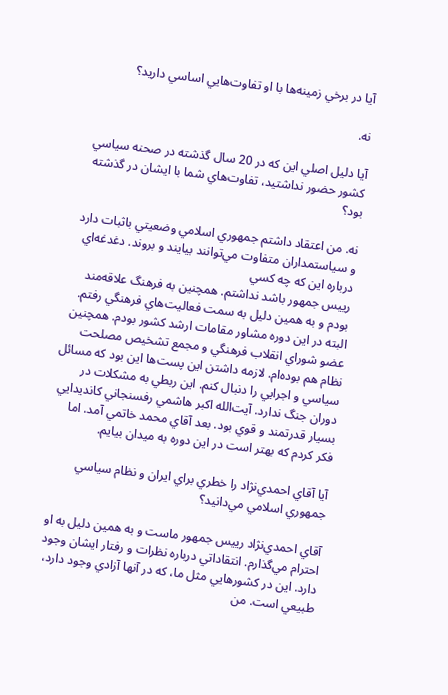آيا در برخي زمينه‌ها با او تفاوت‌هايي اساسي داريد؟

نه.

آيا دليل اصلي اين كه در 20 سال گذشته در صحنه سياسي كشور حضور نداشتيد، تفاوت‌هاي شما با ايشان در گذشته بود؟

نه. من اعتقاد داشتم جمهوري اسلامي وضعيتي باثبات دارد و سياستمداران متفاوت مي‌توانند بيايند و بروند. دغدغه‌اي درباره اين كه چه كسي
رييس جمهور باشد نداشتم. همچنين به فرهنگ علاقه‌مند بودم و به همين دليل به سمت فعاليت‌هاي فرهنگي رفتم. البته در اين دوره مشاور مقامات ارشد كشور بودم. همچنين عضو شوراي انقلاب فرهنگي و مجمع تشخيص مصلحت نظام هم بوده‌ام. لازمه داشتن اين پست‌ها اين بود كه مسائل سياسي و اجرايي را دنبال كنم. اين ربطي به مشكلات در دوران جنگ ندارد. آيت‌الله اكبر هاشمي رفسنجاني كانديدايي بسيار قدرتمند و قوي بود. بعد آقاي محمد خاتمي آمد. اما فكر كردم كه بهتر است در اين دوره به ميدان بيايم.

آيا آقاي احمدي‌نژاد را خطري براي ايران و نظام سياسي جمهوري اسلامي مي‌دانيد؟

آقاي احمدي‌نژاد رييس جمهور ماست و به همين دليل به او احترام مي‌گذارم. انتقاداتي درباره نظرات و رفتار ايشان وجود دارد. اين در كشورهايي مثل ما، كه در آنها آزادي وجود دارد، طبيعي است. من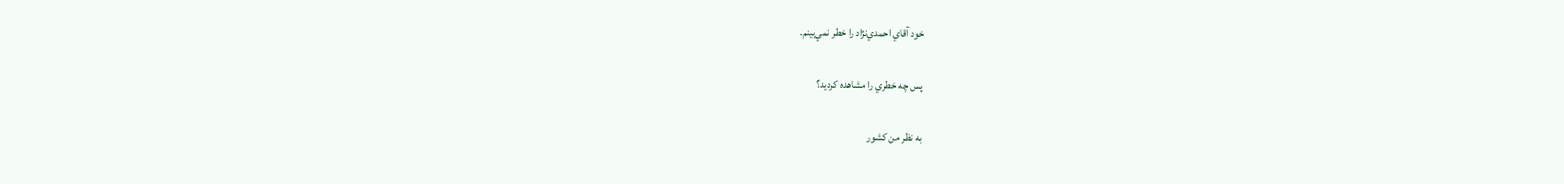خود آقاي احمدي‌نژاد را خطر نمي‌بينم.

پس چه خطري را مشاهده كرديد؟

به نظر من كشور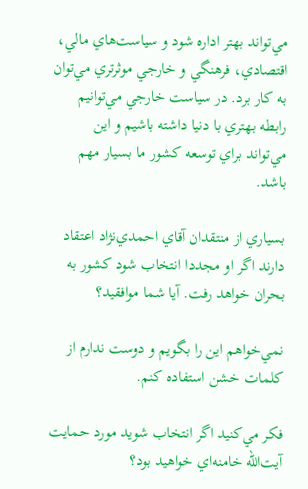مي‌تواند بهتر اداره شود و سياست‌هاي مالي، اقتصادي، فرهنگي و خارجي موثرتري مي‌توان به كار برد. در سياست خارجي مي‌توانيم رابطه بهتري با دنيا داشته باشيم و اين مي‌تواند براي توسعه كشور ما بسيار مهم باشد.

بسياري از منتقدان آقاي احمدي‌نژاد اعتقاد دارند اگر او مجددا انتخاب شود كشور به بحران خواهد رفت. آيا شما موافقيد؟

نمي‌خواهم اين را بگويم و دوست ندارم از كلمات خشن استفاده كنم.

فكر مي‌كنيد اگر انتخاب شويد مورد حمايت آيت‌الله خامنه‌اي خواهيد بود؟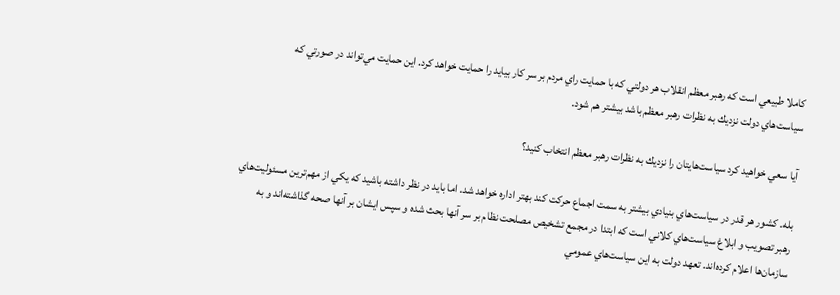كاملا طبيعي است كه رهبر معظم انقلاب هر دولتي كه با حمايت راي مردم بر سر كار بيايد را حمايت خواهد كرد. اين حمايت مي‌تواند در صورتي كه سياست‌هاي دولت نزديك به نظرات رهبر معظم باشد بيشتر هم شود.

آيا سعي خواهيد كرد سياست‌هايتان را نزديك به نظرات رهبر معظم انتخاب كنيد؟

بله. كشور هر قدر در سياست‌هاي بنيادي بيشتر به سمت اجماع حركت كند بهتر اداره خواهد شد. اما بايد در نظر داشته باشيد كه يكي از مهم‌ترين مسئوليت‌هاي رهبر تصويب و ابلاغ سياست‌هاي كلاني است كه ابتدا در مجمع تشخيص مصلحت نظام بر سر آنها بحث شده و سپس ايشان بر آنها صحه گذاشته‌اند و به سازمان‌ها اعلام كرده‌اند. تعهد دولت به اين سياست‌هاي عمومي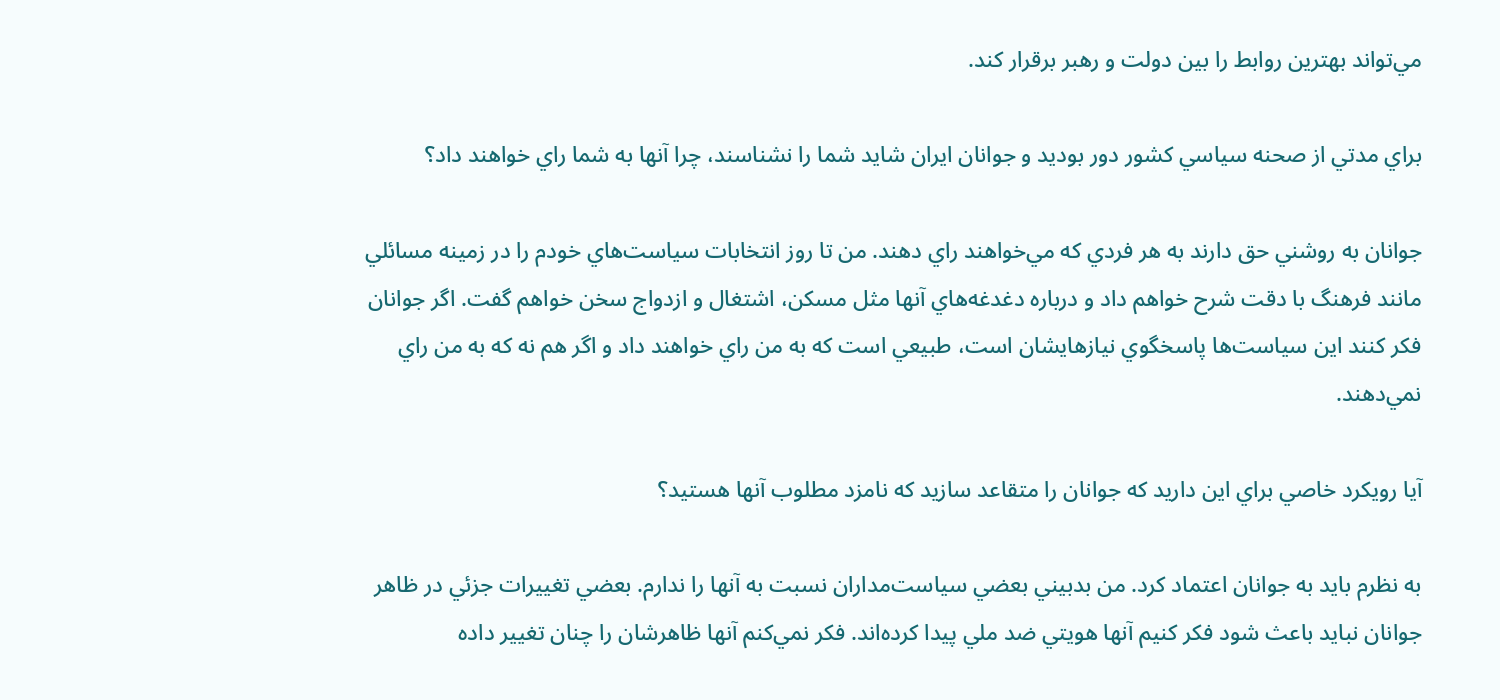مي‌تواند بهترين روابط را بين دولت و رهبر برقرار كند.

براي مدتي از صحنه سياسي كشور دور بوديد و جوانان ايران شايد شما را نشناسند، چرا آنها به شما راي خواهند داد؟

جوانان به روشني حق دارند به هر فردي كه مي‌خواهند راي دهند. من تا روز انتخابات سياست‌هاي خودم را در زمينه مسائلي مانند فرهنگ با دقت شرح خواهم داد و درباره دغدغه‌هاي آنها مثل مسكن، اشتغال و ازدواج سخن خواهم گفت. اگر جوانان فكر كنند اين سياست‌ها پاسخگوي نيازهايشان است، طبيعي است كه به من راي خواهند داد و اگر هم نه كه به من راي نمي‌دهند.

آيا رويكرد خاصي براي اين داريد كه جوانان را متقاعد سازيد كه نامزد مطلوب آنها هستيد؟

به نظرم بايد به جوانان اعتماد كرد. من بدبيني بعضي سياست‌مداران نسبت به آنها را ندارم. بعضي تغييرات جزئي در ظاهر جوانان نبايد باعث شود فكر كنيم آنها هويتي ضد ملي پيدا كرده‌اند. فكر نمي‌كنم آنها ظاهرشان را چنان تغيير داده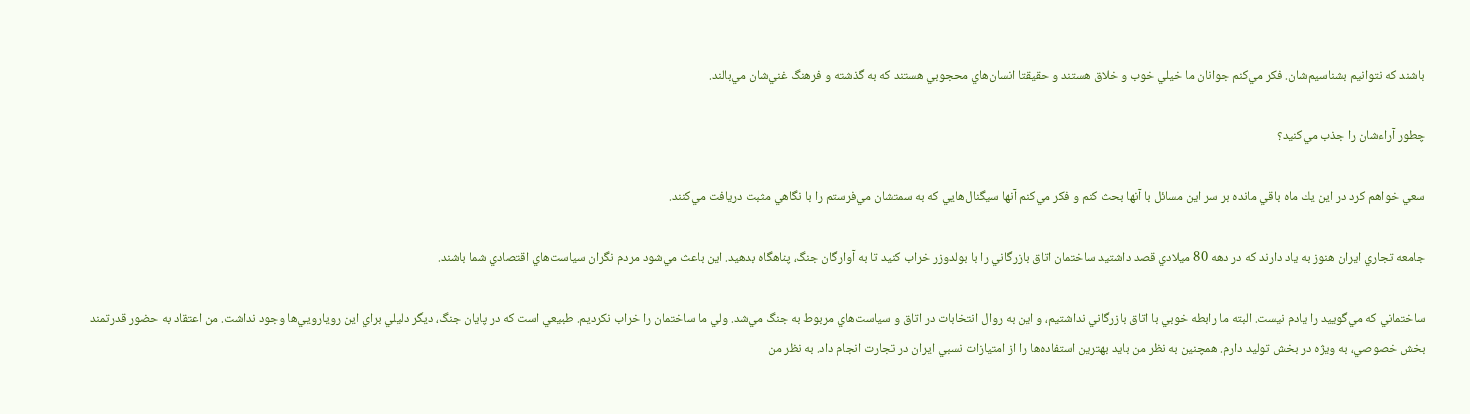باشند كه نتوانيم بشناسيم‌شان. فكر مي‌كنم جوانان ما خيلي خوب و خلاق هستند و حقيقتا انسان‌هاي محجوبي هستند كه به گذشته و فرهنگ غني‌شان مي‌بالند.

چطور آراءشان را جذب مي‌كنيد؟

سعي خواهم كرد در اين يك ماه باقي مانده بر سر اين مسائل با آنها بحث كنم و فكر مي‌كنم آنها سيگنال‌هايي كه به سمتشان مي‌فرستم را با نگاهي مثبت دريافت مي‌كنند.

جامعه تجاري ايران هنوز به ياد دارند كه در دهه 80 ميلادي قصد داشتيد ساختمان اتاق بازرگاني را با بولدوزر خراب كنيد تا به آوارگان جنگ، پناهگاه بدهيد. اين باعث مي‌شود مردم نگران سياست‌هاي اقتصادي شما باشند.

ساختماني كه مي‌گوييد را يادم نيست. البته ما رابطه خوبي با اتاق بازرگاني نداشتيم، و اين به روال انتخابات در اتاق و سياست‌هاي مربوط به جنگ مي‌شد. ولي ما ساختمان را خراب نكرديم. طبيعي است كه در پايان جنگ، ديگر دليلي براي اين رويارويي‌ها وجود نداشت. من اعتقاد به حضور قدرتمند بخش خصوصي، به ويژه در بخش توليد دارم. همچنين به نظر من بايد بهترين استفاده‌ها را از امتيازات نسبي ايران در تجارت انجام داد. به نظر من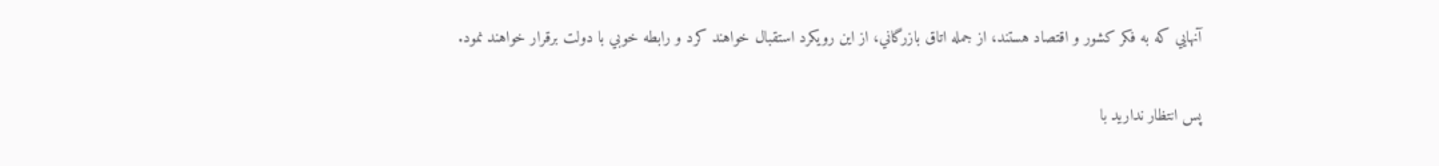آنهايي كه به فكر كشور و اقتصاد هستند، از جمله اتاق بازرگاني، از اين رويكرد استقبال خواهند كرد و رابطه خوبي با دولت برقرار خواهند نمود.

پس انتظار نداريد با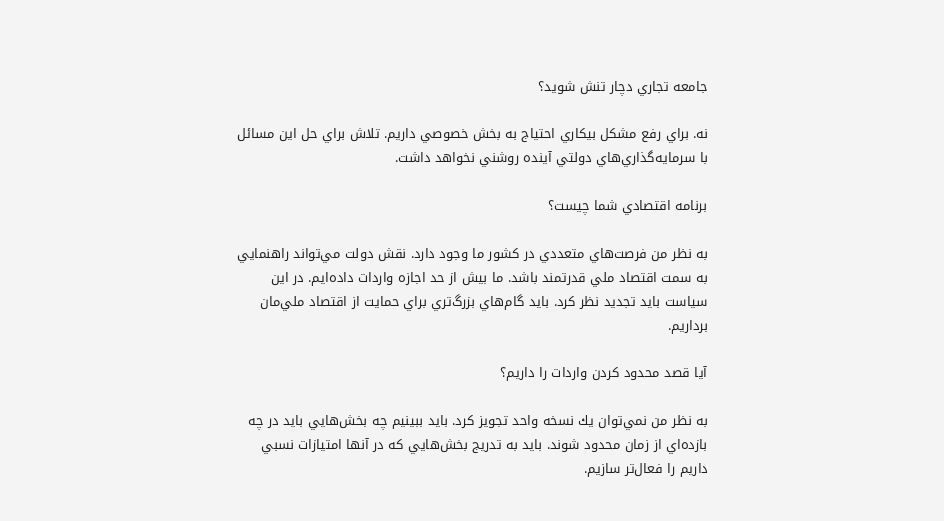جامعه تجاري دچار تنش شويد؟

نه. براي رفع مشكل بيكاري احتياج به بخش خصوصي داريم. تلاش براي حل اين مسائل با سرمايه‌گذاري‌هاي دولتي آينده روشني نخواهد داشت.

برنامه اقتصادي شما چيست؟

به نظر من فرصت‌هاي متعددي در كشور ما وجود دارد. نقش دولت مي‌تواند راهنمايي به سمت اقتصاد ملي قدرتمند باشد. ما بيش از حد اجازه واردات داده‌ايم. در اين سياست بايد تجديد نظر كرد. بايد گام‌هاي بزرگ‌تري براي حمايت از اقتصاد ملي‌مان برداريم.

آيا قصد محدود كردن واردات را داريم؟

به نظر من نمي‌توان يك نسخه واحد تجويز كرد. بايد ببينيم چه بخش‌هايي بايد در چه بازده‌اي از زمان محدود شوند. بايد به تدريج بخش‌هايي كه در آنها امتيازات نسبي داريم را فعال‌تر سازيم.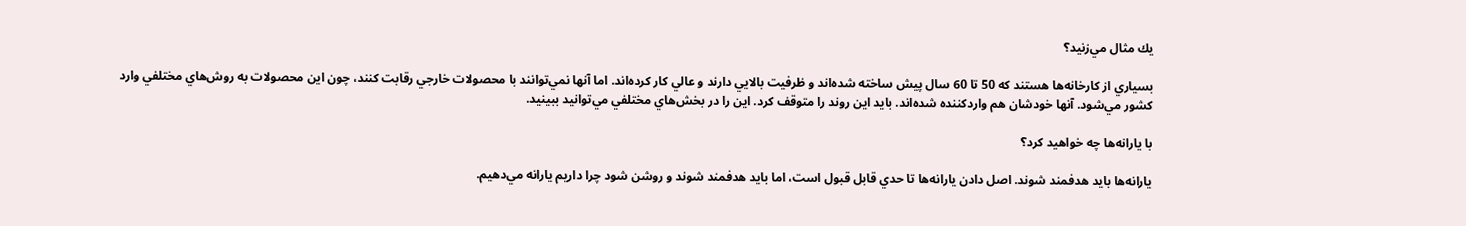يك مثال مي‌زنيد؟

بسياري از كارخانه‌ها هستند كه 50 تا 60 سال پيش ساخته شده‌اند و ظرفيت بالايي دارند و عالي كار كرده‌اند. اما آنها نمي‌توانند با محصولات خارجي رقابت كنند، چون اين محصولات به روش‌هاي مختلفي وارد كشور مي‌شود. آنها خودشان هم واردكننده شده‌اند. بايد اين روند را متوقف كرد. اين را در بخش‌هاي مختلفي مي‌توانيد ببينيد.

با يارانه‌ها چه خواهيد كرد؟

يارانه‌ها بايد هدفمند شوند. اصل دادن يارانه‌ها تا حدي قابل قبول است، اما بايد هدفمند شوند و روشن شود چرا داريم يارانه مي‌دهيم.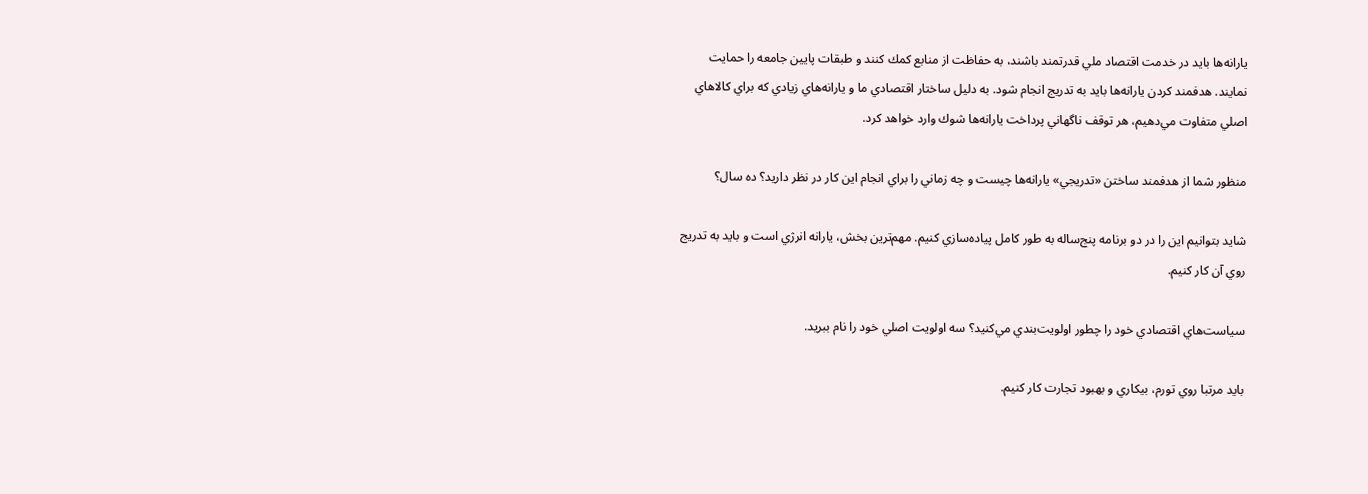يارانه‌ها بايد در خدمت اقتصاد ملي قدرتمند باشند، به حفاظت از منابع كمك كنند و طبقات پايين جامعه را حمايت نمايند. هدفمند كردن يارانه‌ها بايد به تدريج انجام شود. به دليل ساختار اقتصادي ما و يارانه‌هاي زيادي كه براي كالاهاي اصلي متفاوت مي‌دهيم، هر توقف ناگهاني پرداخت يارانه‌ها شوك وارد خواهد كرد.

منظور شما از هدفمند ساختن «تدريجي» يارانه‌ها چيست و چه زماني را براي انجام اين كار در نظر داريد؟ ده سال؟

شايد بتوانيم اين را در دو برنامه پنج‌ساله به طور كامل پياده‌سازي كنيم. مهم‌ترين بخش، يارانه انرژي است و بايد به تدريج روي آن كار كنيم.

سياست‌هاي اقتصادي خود را چطور اولويت‌بندي مي‌كنيد؟ سه اولويت اصلي خود را نام ببريد.

بايد مرتبا روي تورم، بيكاري و بهبود تجارت كار كنيم.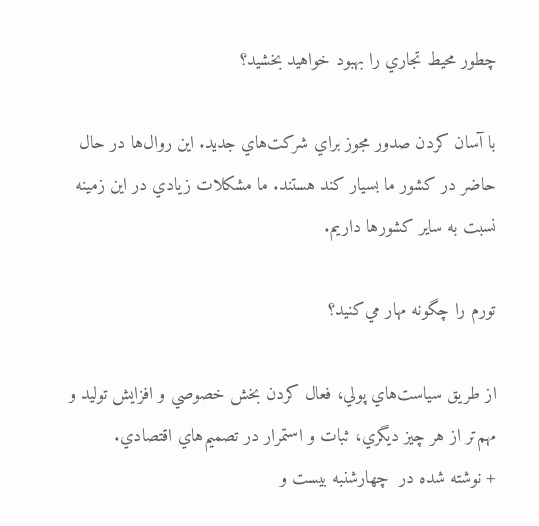چطور محيط تجاري را بهبود خواهيد بخشيد؟

با آسان كردن صدور مجوز براي شركت‌هاي جديد. اين روال‌ها در حال حاضر در كشور ما بسيار كند هستند. ما مشكلات زيادي در اين زمينه نسبت به ساير كشورها داريم.

تورم را چگونه مهار مي‌كنيد؟

از طريق سياست‌هاي پولي، فعال كردن بخش خصوصي و افزايش توليد و مهم‌تر از هر چيز ديگري، ثبات و استمرار در تصميم‌هاي اقتصادي.
+ نوشته شده در  چهارشنبه بیست و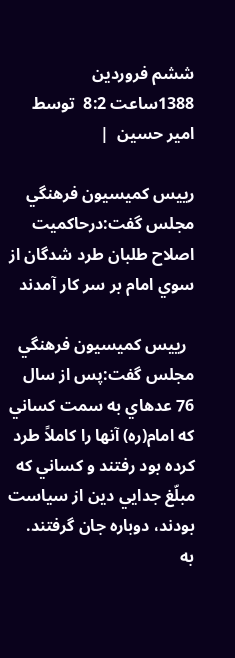ششم فروردین 1388ساعت 8:2  توسط امیر حسین  |

رييس كميسيون فرهنگي مجلس گفت:درحاكميت اصلاح طلبان طرد شدگان از سوي امام بر سر كار آمدند

  رييس كميسيون فرهنگي مجلس گفت:پس از سال‌ 76 عدهاي به سمت كساني كه امام(ره) آنها را كاملاً طرد كرده بود رفتند و كساني كه مبلّغ جدايي دين از سياست بودند، دوباره جان گرفتند.
به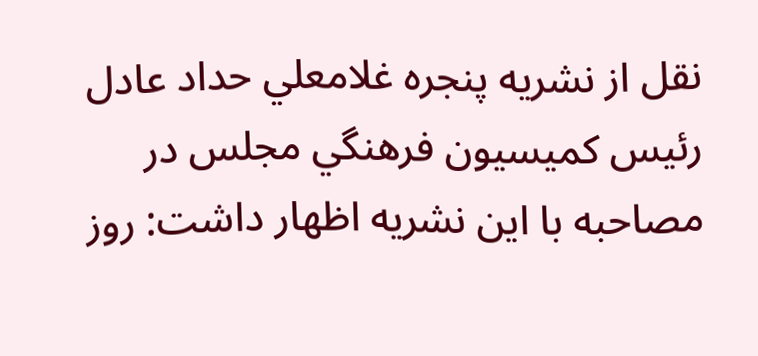نقل از نشريه پنجره غلامعلي حداد عادل رئيس كميسيون فرهنگي مجلس در مصاحبه با اين نشريه اظهار داشت: روز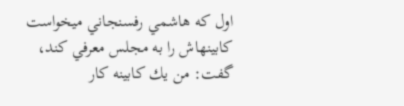اول كه هاشمي رفسنجاني ميخواست كابينهاش را به مجلس معرفي كند، گفت: من يك كابينه‌ كار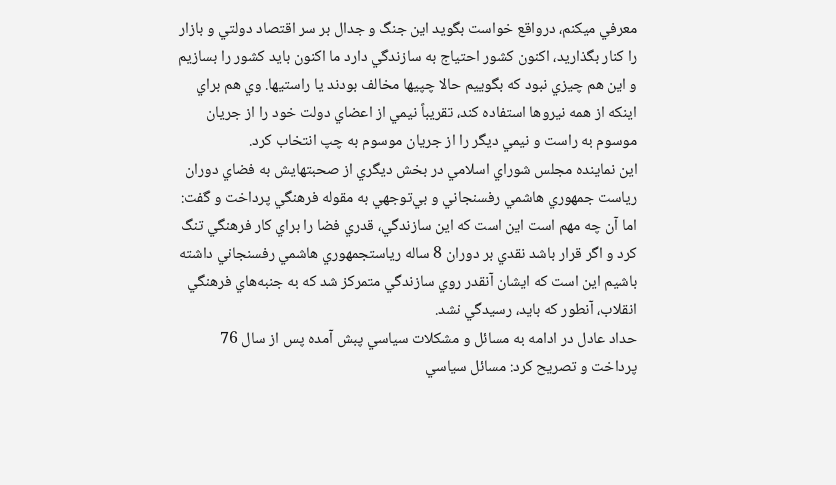معرفي ميكنم، درواقع خواست بگويد اين جنگ و جدال بر سر اقتصاد دولتي و بازار را كنار بگذاريد، اكنون كشور احتياج به سازندگي دارد ما اكنون بايد كشور را بسازيم و اين هم چيزي نبود كه بگوييم حالا چپيها مخالف بودند يا راستيها. وي هم براي اينكه از همه نيروها استفاده كند، تقريباً نيمي از اعضاي دولت خود را از جريان موسوم به راست و نيمي ديگر را از جريان موسوم به چپ انتخاب كرد.
اين نماينده مجلس شوراي اسلامي در بخش ديگري از صحبتهايش به فضاي دوران رياست جمهوري هاشمي رفسنجاني و بي‌توجهي به مقوله فرهنگي پرداخت و گفت‌: اما آن چه مهم است اين است كه اين سازندگي، قدري فضا را براي كار فرهنگي تنگ كرد و اگر قرار باشد نقدي بر دوران 8 ساله رياستجمهوري هاشمي رفسنجاني داشته باشيم اين است كه ايشان آنقدر روي سازندگي متمركز شد كه به جنبه‌هاي فرهنگي انقلاب، آنطور كه بايد، رسيدگي نشد.
حداد عادل در ادامه به مسائل و مشكلات سياسي پبش آمده پس از سال‌ 76 پرداخت و تصريح كرد: مسائل سياسي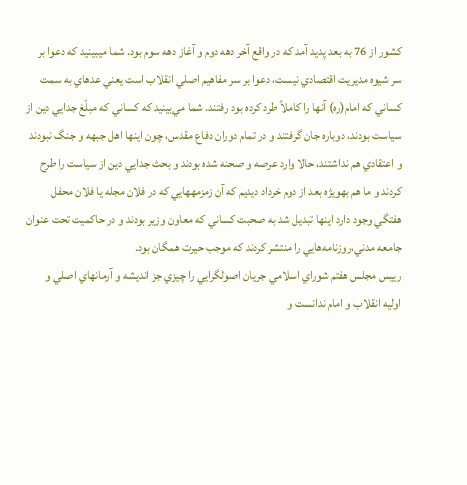كشور از 76 به بعد پديد آمد كه در واقع آخر دهه‌ دوم و آغاز دهه‌ سوم بود. شما ميبينيد كه دعوا بر سر شيوه‌ مديريت اقتصادي نيست، دعوا بر سر مفاهيم اصلي انقلاب است يعني عدهاي به سمت كساني كه امام(ره) آنها را كاملاً طرد كرده بود رفتند. شما مي‌بينيد كه كساني كه مبلّغ جدايي دين از سياست بودند، دوباره جان گرفتند و در تمام دوران دفاع مقدس، چون اينها اهل جبهه و جنگ نبودند و اعتقادي هم نداشتند، حالا وارد عرصه و صحنه شده بودند و بحث جدايي دين از سياست را طرح كردند و ما هم بهويژه بعد از دوم خرداد ديديم كه آن زمزمههايي كه در فلان مجله يا فلان محفل هفتگي وجود دارد اينها تبديل شد به صحبت كساني كه معاون وزير بودند و در حاكميت تحت عنوان جامعه مدني،روزنامه‌هايي را منتشر كردند كه موجب حيرت همگان بود.
رييس مجلس هفتم شوراي اسلامي جريان اصولگرايي را چيزي جز انديشه و آرمانهاي اصلي و اوليه انقلاب و امام ندانست و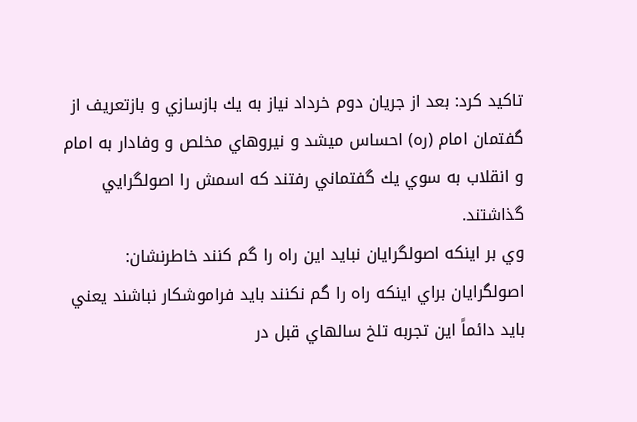تاكيد كرد: بعد از جريان دوم خرداد نياز به يك بازسازي و بازتعريف از گفتمان امام (ره) احساس ميشد و نيروهاي مخلص و وفادار به امام و انقلاب به سوي يك گفتماني رفتند كه اسمش را اصولگرايي گذاشتند.
وي بر اينكه اصولگرايان نبايد اين راه را گم كنند خاطرنشان: اصولگرايان براي اينكه راه را گم نكنند بايد فراموشكار نباشند يعني بايد دائماً اين تجربه تلخ سالهاي قبل در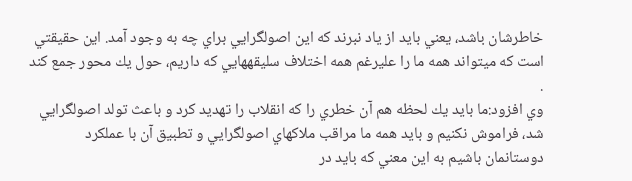خاطرشان باشد، يعني بايد از ياد نبرند كه اين اصولگرايي براي چه به وجود آمد. اين حقيقتي است كه ميتواند همه ما را عليرغم همه اختلاف سليقههايي كه داريم، حول يك محور جمع كند .
وي افزود:ما بايد يك لحظه هم آن خطري را كه انقلاب را تهديد كرد و باعث تولد اصولگرايي شد، فراموش نكنيم و بايد همه ما مراقب ملاكهاي اصولگرايي و تطبيق آن با عملكرد دوستانمان باشيم به اين معني كه بايد در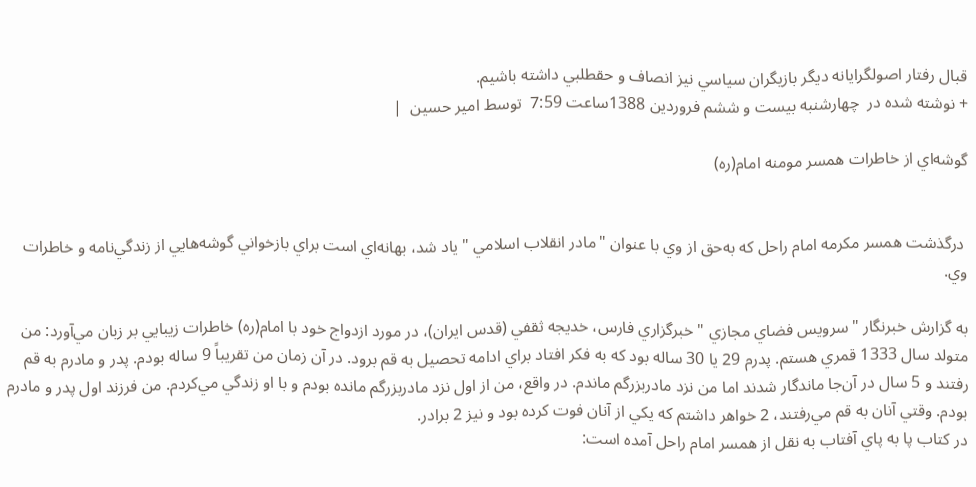قبال رفتار اصولگرايانه ديگر بازيگران سياسي نيز انصاف و حقطلبي داشته باشيم.
+ نوشته شده در  چهارشنبه بیست و ششم فروردین 1388ساعت 7:59  توسط امیر حسین  |

گوشه‌اي از خاطرات همسر مومنه امام(ره)


 درگذشت همسر مكرمه امام راحل كه به‌حق از وي با عنوان "مادر انقلاب اسلامي " ياد شد، بهانه‌اي است براي بازخواني گوشه‌هايي از زندگي‌نامه و خاطرات وي.

به گزارش خبرنگار "سرويس فضاي مجازي " خبرگزاري فارس، خديجه ثقفي (قدس ايران)، در مورد ازدواج خود با امام(ره) خاطرات زيبايي بر زبان مي‌آورد: من متولد سال 1333 قمري هستم. پدرم 29 يا 30 ساله بود كه به فكر افتاد براي ادامه تحصيل به قم برود. در آن زمان من تقريباً 9 ساله بودم. پدر و مادرم به قم رفتند و 5 سال در آن‌جا ماندگار شدند اما من نزد مادربزرگم ماندم. در واقع، من از اول نزد مادربزرگم مانده بودم و با او زندگي مي‌كردم. من فرزند اول پدر و مادرم بودم. وقتي آنان به قم مي‌رفتند، 2 خواهر داشتم كه يكي از آنان فوت كرده بود و نيز 2 برادر.
در كتاب پا به پاي آفتاب به نقل از همسر امام راحل آمده است: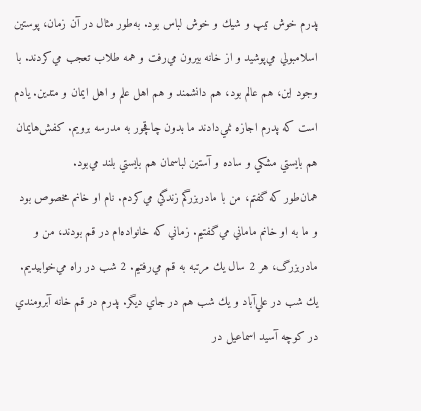پدرم خوش تيپ و شيك و خوش لباس بود. به‌طور مثال در آن زمان، پوستين اسلامبولي مي‌پوشيد و از خانه بيرون مي‌رفت و همه طلاب تعجب مي‌كردند. با وجود اين، هم عالم بود، هم دانشمند و هم اهل علم و اهل ايمان و متدين. يادم است كه پدرم اجازه نمي‌دادند ما بدون چاقچور به مدرسه برويم. كفش‌هايمان هم بايستي مشكي و ساده و آستين لباسمان هم بايستي بلند مي‌بود.
همان‌طور كه گفتم، من با مادربزرگم زندگي مي‌كردم. نام او خانم مخصوص بود و ما به او خانم ماماني مي‌گفتيم. زماني كه خانواده‌ام در قم بودند، من و مادربزرگ، هر 2 سال يك مرتبه به قم مي‌رفتيم. 2 شب در راه مي‌خوابيديم. يك شب در علي‌آباد و يك شب هم در جاي ديگر. پدرم در قم خانه آبرومندي در كوچه آسيد اسماعيل در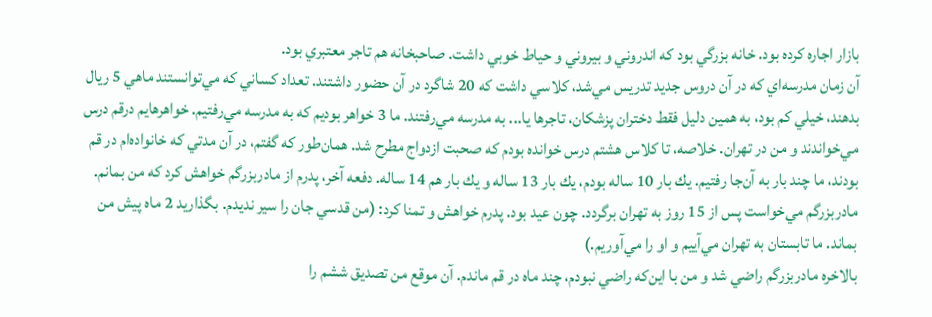بازار اجاره كرده بود. خانه بزرگي بود كه اندروني و بيروني و حياط خوبي داشت. صاحبخانه هم تاجر معتبري بود.
آن زمان مدرسه‌اي كه در آن دروس جديد تدريس مي‌شد، كلاسي داشت كه 20 شاگرد در آن حضور داشتند. تعداد كساني كه مي‌توانستند ماهي 5 ريال بدهند، خيلي كم بود، به همين دليل فقط دختران پزشكان، تاجرها يا... به مدرسه مي‌رفتند. ما 3 خواهر بوديم كه به مدرسه مي‌رفتيم. خواهرهايم درقم درس مي‌خواندند و من در تهران. خلاصه، تا كلاس هشتم درس خوانده بودم كه صحبت ازدواج مطرح شد. همان‌طور كه گفتم، در آن مدتي كه خانواده‌ام در قم بودند، ما چند بار به آن‌جا رفتيم. يك بار 10 ساله بودم، يك بار 13 ساله و يك بار هم 14 ساله. دفعه آخر، پدرم از مادربزرگم خواهش كرد كه من بمانم. مادربزرگم مي‌خواست پس از 15 روز به تهران برگردد. چون عيد بود. پدرم خواهش و تمنا كرد: (من قدسي جان را سير نديدم. بگذاريد 2 ماه پيش من بماند. ما تابستان به تهران مي‌آييم و او را مي‌‌آوريم.)
بالاخره مادربزرگم راضي شد و من با اين‌كه راضي نبودم، چند ماه در قم ماندم. آن موقع من تصديق ششم را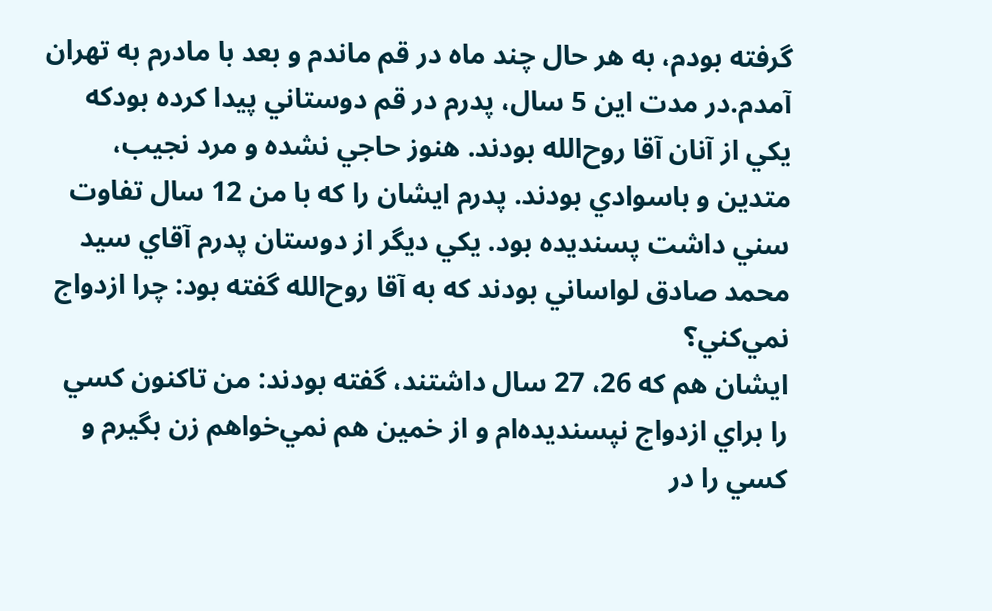گرفته بودم، به هر حال چند ماه در قم ماندم و بعد با مادرم به تهران آمدم.در مدت اين 5 سال، پدرم در قم دوستاني پيدا كرده بودكه يكي از آنان آقا روح‌الله بودند. هنوز حاجي نشده و مرد نجيب، متدين و باسوادي بودند. پدرم ايشان را كه با من 12 سال تفاوت سني داشت پسنديده بود. يكي ديگر از دوستان پدرم آقاي سيد محمد صادق لواساني بودند كه به آقا روح‌الله گفته بود: چرا ازدواج نمي‌كني؟
ايشان هم كه 26، 27 سال داشتند، گفته بودند: من تاكنون كسي را براي ازدواج نپسنديده‌ام و از خمين هم نمي‌خواهم زن بگيرم و كسي را در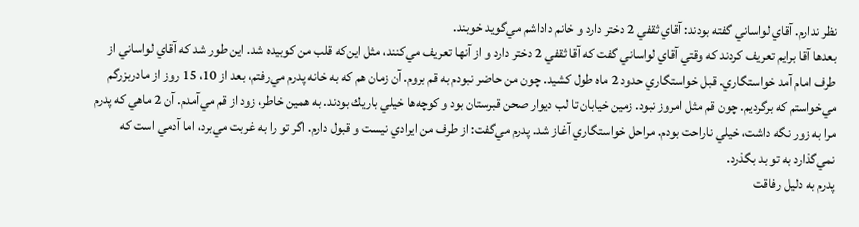نظر ندارم. آقاي لواساني گفته بودند: آقاي ثقفي 2 دختر دارد و خانم داداشم مي‌گويد خوبند.
بعدها آقا برايم تعريف كردند كه وقتي آقاي لواساني گفت كه آقا ثقفي 2 دختر دارد و از آنها تعريف مي‌كنند، مثل اين‌كه قلب من كوبيده شد. اين طور شد كه آقاي لواساني از طرف امام آمد خواستگاري. قبل خواستگاري حدود 2 ماه طول كشيد. چون من حاضر نبودم به قم بروم. آن زمان هم كه به خانه پدرم مي‌رفتم، بعد از 10، 15 روز از مادربزرگم مي‌خواستم كه برگرديم. چون قم مثل امروز نبود. زمين خيابان تا لب ديوار صحن قبرستان بود و كوچه‌ها خيلي باريك بودند. به همين خاطر، زود از قم مي‌آمدم. آن 2 ماهي كه پدرم مرا به زور نگه داشت، خيلي ناراحت بودم. مراحل خواستگاري آغاز شد. پدرم مي‌گفت: از طرف من ايرادي نيست و قبول دارم. اگر تو را به غربت مي‌برد، اما آدمي است كه نمي‌گذارد به تو بد بگذرد.
پدرم به دليل رفاقت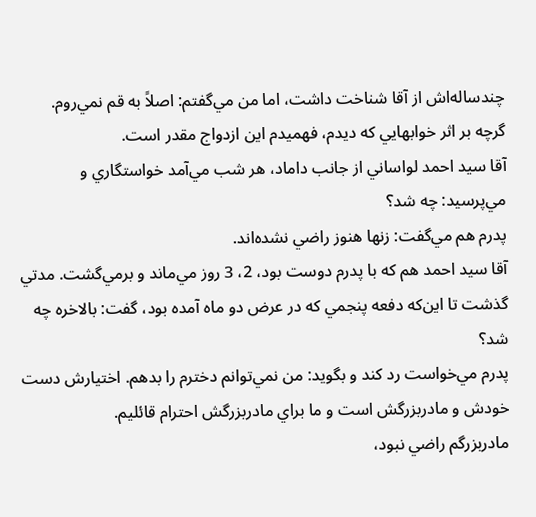چندساله‌اش از آقا شناخت داشت، اما من مي‌گفتم: اصلاً به قم نمي‌روم.
گرچه بر اثر خوابهايي كه ديدم، فهميدم اين ازدواج مقدر است.
آقا سيد احمد لواساني از جانب داماد، هر شب مي‌آمد خواستگاري و مي‌پرسيد: چه شد؟
پدرم هم مي‌گفت: زنها هنوز راضي نشده‌اند.
آقا سيد احمد هم كه با پدرم دوست بود، 2، 3 روز مي‌ماند و برمي‌گشت. مدتي گذشت تا اين‌كه دفعه پنجمي كه در عرض دو ماه آمده بود، گفت: بالاخره چه شد؟
پدرم مي‌خواست رد كند و بگويد: من نمي‌توانم دخترم را بدهم. اختيارش دست خودش و مادربزرگش است و ما براي مادربزرگش احترام قائليم.
مادربزرگم راضي نبود،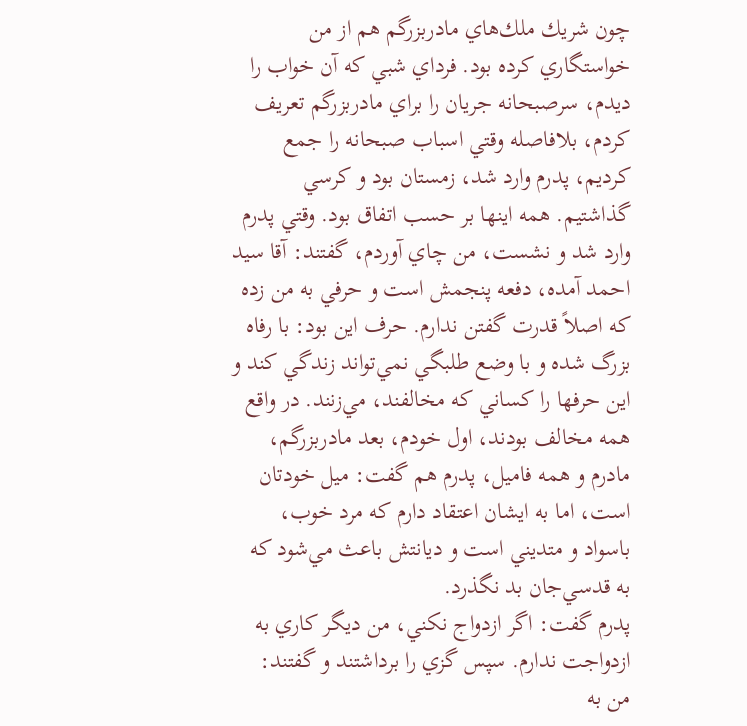چون شريك ملك‌هاي مادربزرگم هم از من خواستگاري كرده بود. فرداي شبي كه آن خواب را ديدم، سرصبحانه جريان را براي مادربزرگم تعريف كردم، بلافاصله وقتي اسباب صبحانه را جمع كرديم، پدرم وارد شد، زمستان بود و كرسي گذاشتيم. همه اينها بر حسب اتفاق بود. وقتي پدرم وارد شد و نشست، من چاي آوردم، گفتند: آقا سيد احمد آمده، دفعه پنجمش است و حرفي به من زده كه اصلاً قدرت گفتن ندارم. حرف اين بود: با رفاه بزرگ شده و با وضع طلبگي نمي‌تواند زندگي كند و اين حرفها را كساني كه مخالفند، مي‌زنند. در واقع همه مخالف بودند، اول خودم، بعد مادربزرگم، مادرم و همه فاميل، پدرم هم گفت: ميل خودتان است، اما به ايشان اعتقاد دارم كه مرد خوب، باسواد و متديني است و ديانتش باعث مي‌شود كه به قدسي‌جان بد نگذرد.
پدرم گفت: اگر ازدواج نكني، من ديگر كاري به ازدواجت ندارم. سپس گزي را برداشتند و گفتند: من به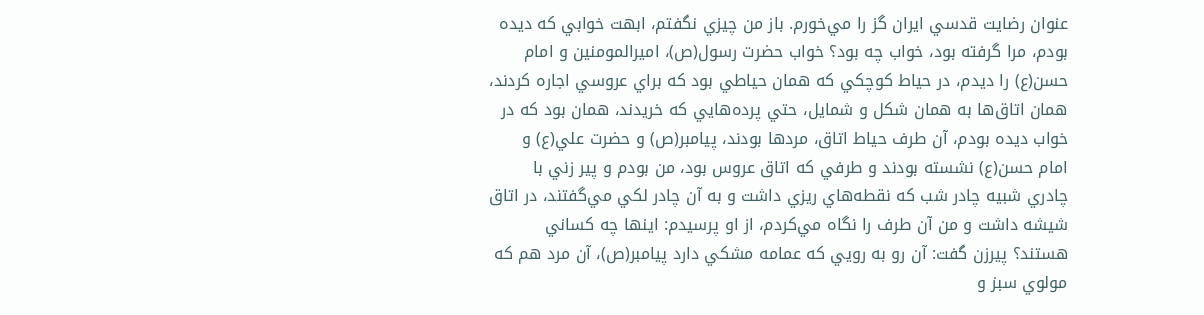عنوان رضايت قدسي ايران گز را مي‌خورم. باز من چيزي نگفتم، ابهت خوابي كه ديده بودم، مرا گرفته بود، خواب چه بود؟ خواب حضرت رسول(ص)، اميرالمومنين و امام حسن(ع) را ديدم، در حياط كوچكي كه همان حياطي بود كه براي عروسي اجاره كردند، همان اتاق‌ها به همان شكل و شمايل، حتي پرده‌هايي كه خريدند، همان بود كه در خواب ديده بودم، آن طرف حياط اتاق، مردها بودند، پيامبر(ص) و حضرت علي(ع) و امام حسن(ع) نشسته بودند و طرفي كه اتاق عروس بود، من بودم و پير زني با چادري شبيه چادر شب كه نقطه‌هاي ريزي داشت و به آن چادر لكي مي‌گفتند، در اتاق شيشه داشت و من آن طرف را نگاه مي‌كردم، از او پرسيدم: اينها چه كساني هستند؟ پيرزن گفت: آن رو به رويي كه عمامه مشكي دارد پيامبر(ص)، آن مرد هم كه مولوي سبز و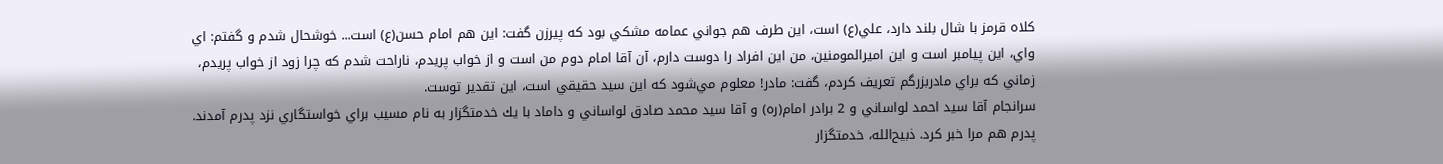كلاه قرمز با شال بلند دارد، علي(ع) است، اين طرف هم جواني عمامه مشكي بود كه پيرزن گفت: اين هم امام حسن(ع) است... خوشحال شدم و گفتم: اي واي، اين پيامبر است و اين اميرالمومنين، من اين افراد را دوست دارم، آن آقا امام دوم من است و از خواب پريدم، ناراحت شدم كه چرا زود از خواب پريدم، زماني كه براي مادربزرگم تعريف كردم، گفت: مادر! معلوم مي‌شود كه اين سيد حقيقي است، اين تقدير توست.
سرانجام آقا سيد احمد لواساني و 2 برادر امام(ره) و آقا سيد محمد صادق لواساني و داماد با يك خدمتگزار به نام مسيب براي خواستگاري نزد پدرم آمدند. پدرم هم مرا خبر كرد. ذبيح‌الله، خدمتگزار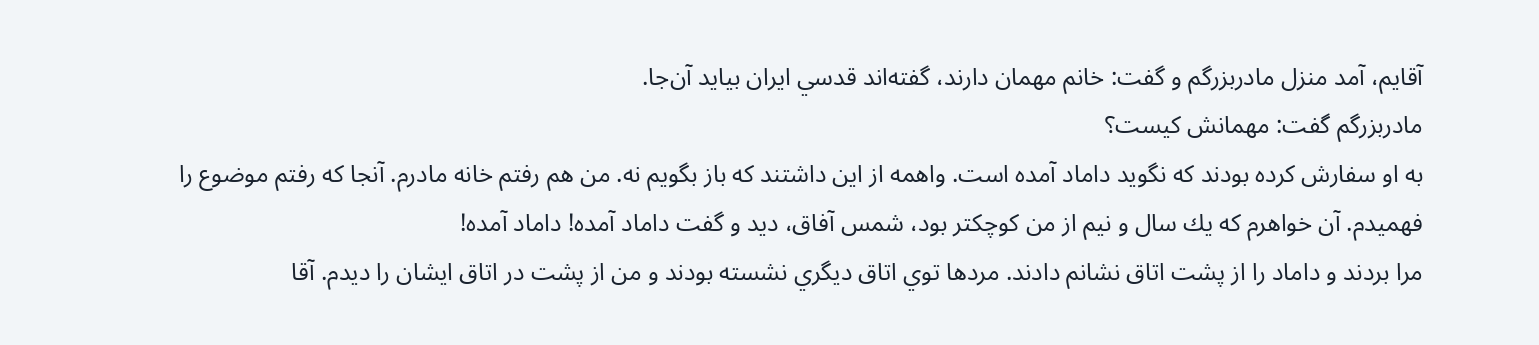آقايم، آمد منزل مادربزرگم و گفت: خانم مهمان دارند، گفته‌اند قدسي ايران بيايد آن‌جا.
مادربزرگم گفت: مهمانش كيست؟
به او سفارش كرده بودند كه نگويد داماد آمده است. واهمه از اين داشتند كه باز بگويم نه. من هم رفتم خانه مادرم. آنجا كه رفتم موضوع را فهميدم. آن خواهرم كه يك سال و نيم از من كوچكتر بود، شمس آفاق، ديد و گفت داماد آمده! داماد آمده!
مرا بردند و داماد را از پشت اتاق نشانم دادند. مردها توي اتاق ديگري نشسته بودند و من از پشت در اتاق ايشان را ديدم. آقا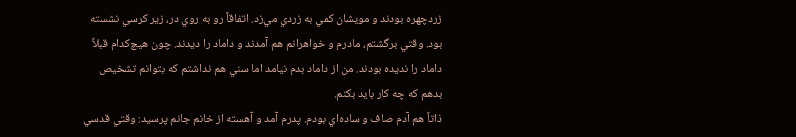زردچهره بودند و مويشان كمي به زردي مي‌زد. اتفاقاً رو به روي در، زير كرسي نشسته بود. وقتي برگشتم، مادرم و خواهرانم هم آمدند و داماد را ديدند. چون هيچ‌كدام قبلاً داماد را نديده بودند. من از داماد بدم نيامد اما سني هم نداشتم كه بتوانم تشخيص بدهم كه چه كار بايد بكنم.
ذاتاً هم آدم صاف و ساده‌اي بودم. پدرم آمد و آهسته از خانم جانم پرسيد: وقتي قدسي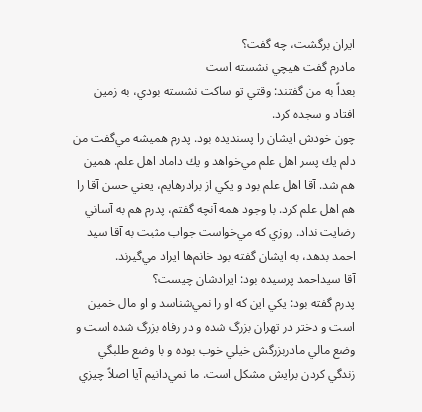ايران برگشت، چه گفت؟
مادرم گفت هيچي نشسته است
بعداً به من گفتند: وقتي تو ساكت نشسته بودي، به زمين افتاد و سجده كرد.
چون خودش ايشان را پسنديده بود. پدرم هميشه مي‌گفت من دلم يك پسر اهل علم مي‌خواهد و يك داماد اهل علم. همين هم شد. آقا اهل علم بود و يكي از برادرهايم، يعني حسن آقا را هم اهل علم كرد. با وجود همه آنچه گفتم، پدرم هم به آساني رضايت نداد. روزي كه مي‌خواست جواب مثبت به آقا سيد احمد بدهد، به ايشان گفته بود خانم‌ها ايراد مي‌گيرند.
آقا سيداحمد پرسيده بود: ايرادشان چيست؟
پدرم گفته بود: يكي اين كه او را نمي‌شناسد و او مال خمين است و دختر در تهران بزرگ شده و در رفاه بزرگ شده است و وضع مالي مادربزرگش خيلي خوب بوده و با وضع طلبگي زندگي كردن برايش مشكل است. ما نمي‌دانيم آيا اصلاً چيزي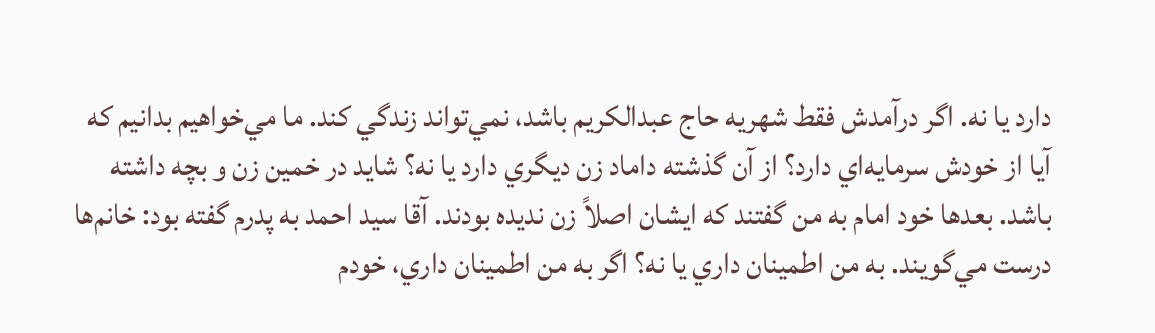دارد يا نه. اگر درآمدش فقط شهريه حاج عبدالكريم باشد، نمي‌تواند زندگي كند. ما مي‌خواهيم بدانيم كه آيا از خودش سرمايه‌اي دارد؟ از آن گذشته داماد زن ديگري دارد يا نه؟ شايد در خمين زن و بچه داشته باشد. بعدها خود امام به من گفتند كه ايشان اصلاً زن نديده بودند. آقا سيد احمد به پدرم گفته بود: خانم‌ها درست مي‌گويند. به من اطمينان داري يا نه؟ اگر به من اطمينان داري، خودم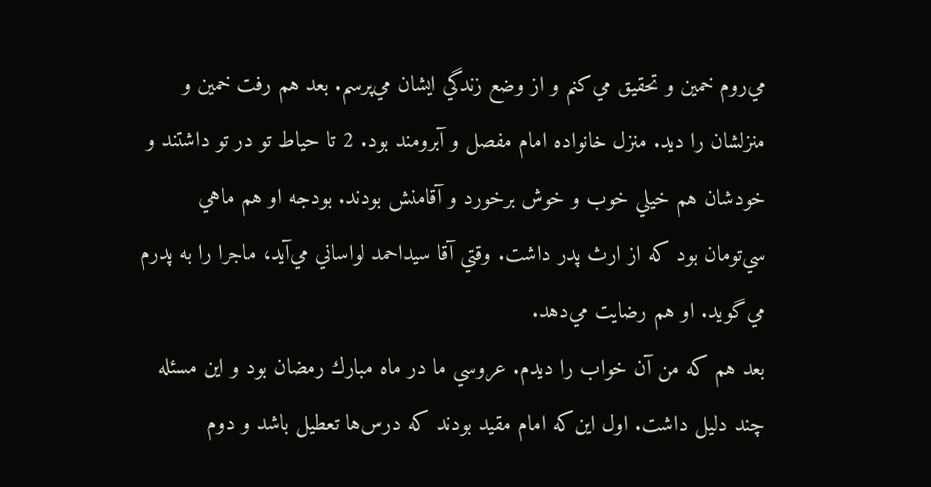مي‌روم خمين و تحقيق مي‌كنم و از وضع زندگي ايشان مي‌پرسم. بعد هم رفت خمين و منزلشان را ديد. منزل خانواده امام مفصل و آبرومند بود. 2 تا حياط تو در تو داشتند و خودشان هم خيلي خوب و خوش برخورد و آقامنش بودند. بودجه او هم ماهي سي‌تومان بود كه از ارث پدر داشت. وقتي آقا سيداحمد لواساني مي‌آيد، ماجرا را به پدرم مي‌‌گويد. او هم رضايت مي‌‌دهد.
بعد هم كه من آن خواب را ديدم. عروسي ما در ماه مبارك رمضان بود و اين مسئله چند دليل داشت. اول اين‌كه امام مقيد بودند كه درس‌ها تعطيل باشد و دوم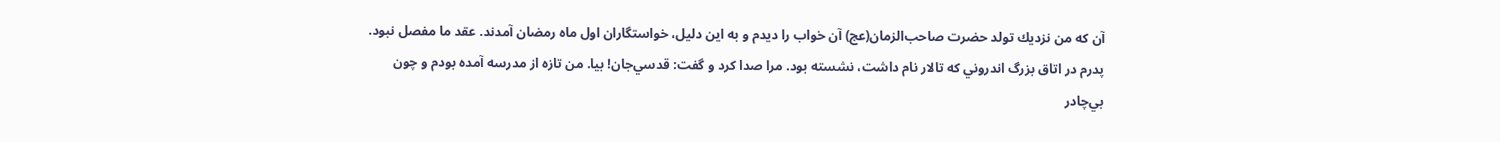آن كه من نزديك تولد حضرت صاحب‌الزمان(عج) آن خواب را ديدم و به اين دليل، خواستگاران اول ماه رمضان آمدند. عقد ما مفصل نبود. پدرم در اتاق بزرگ اندروني كه تالار نام داشت، نشسته بود. مرا صدا كرد و گفت: قدسي‌جان! بيا. من تازه از مدرسه آمده بودم و چون بي‌‌چادر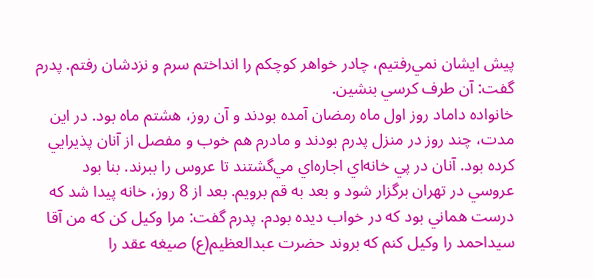پيش ايشان نمي‌‌رفتيم، چادر خواهر كوچكم را انداختم سرم و نزدشان رفتم. پدرم گفت: آن طرف كرسي بنشين.
خانواده داماد روز اول ماه رمضان آمده بودند و آن روز، هشتم ماه بود. در اين مدت، چند روز در منزل پدرم بودند و مادرم هم خوب و مفصل از آنان پذيرايي كرده بود. آنان در پي خانه‌اي اجاره‌اي مي‌گشتند تا عروس را ببرند. بنا بود عروسي در تهران برگزار شود و بعد به قم برويم. بعد از 8 روز، خانه پيدا شد كه درست هماني بود كه در خواب ديده بودم. پدرم گفت: مرا وكيل كن كه من آقا سيداحمد را وكيل كنم كه بروند حضرت عبدالعظيم(ع) صيغه عقد را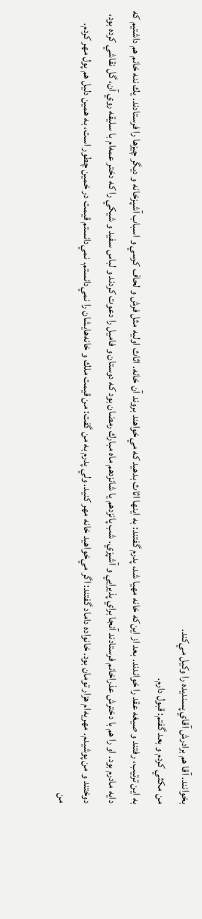بخوانند. آقا هم برادرش آقاي پسنديده را وكيل مي‌كند.
من مكثي كردم و بعد گفتم: قبول دارم.
به اين ترتيب، رفتند و صيغه عقد را خواندند. بعد از اين‌كه خانه مهيا شد، پدرم گفتند: به اينها اثاث بدهيد كه مي‌خواهند بروند آن خانه. اثاث اوليه مثل فرش و لحاف كرسي و اسباب آشپزخانه و ديگر چيزها را فرستادند. يك ننه خانم هم داشتيم كه دايه مادرم بود. او را هم با دخترش عذراخانم فرستادند آنجا براي پذيرايي و آشپزي. شب پانزدهم يا شانزدهم ماه مبارك رمضان بود كه دوستان و فاميل را دعوت كردند و لباس سفيد و شيكي را كه دختر عمه‌ام با سليقه روي آن، گل نقاشي كرده بود، دوختند و من پوشيدم. مهريه‌ام هزار تومان بود. خانواده داماد گفتند: اگر مي‌خواهيد خانه مهر كنيد. ولي پدرم به من گفت: من قيمت ملك و خانه‌هايشان را نمي‌دانستم. نمي‌دانستم قيمت در خمين چطور است، به همين دليل هم پول مهر كردم.
من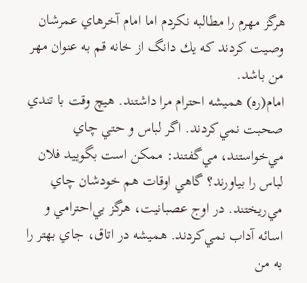هرگز مهرم را مطالبه نكردم اما امام آخرهاي عمرشان وصيت كردند كه يك دانگ از خانه قم به عنوان مهر من باشد.
امام(ره) هميشه احترام مرا داشتند. هيچ وقت با تندي صحبت نمي‌كردند. اگر لباس و حتي چاي مي‌خواستند، مي‌گفتند: ممكن است بگوييد فلان لباس را بياورند؟ گاهي اوقات هم خودشان چاي مي‌ريختند. در اوج عصبانيت، هرگز بي‌احترامي و اسائه آداب نمي‌كردند. هميشه در اتاق، جاي بهتر را به من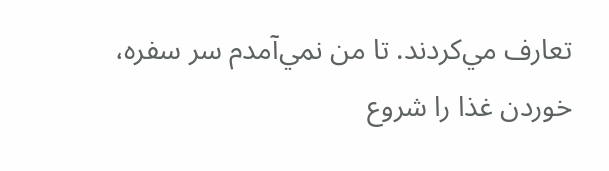تعارف مي‌كردند. تا من نمي‌آمدم سر سفره، خوردن غذا را شروع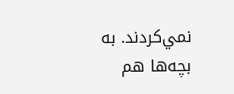نمي‌كردند. به بچه‌ها هم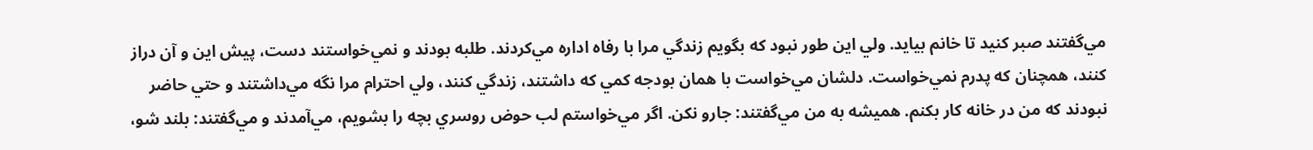مي‌گفتند صبر كنيد تا خانم بيايد. ولي اين طور نبود كه بگويم زندگي مرا با رفاه اداره مي‌كردند. طلبه بودند و نمي‌خواستند دست، پيش اين و آن دراز كنند، همچنان كه پدرم نمي‌خواست. دلشان مي‌خواست با همان بودجه كمي كه داشتند، زندگي كنند، ولي احترام مرا نگه مي‌داشتند و حتي حاضر نبودند كه من در خانه كار بكنم. هميشه به من مي‌گفتند: جارو نكن. اگر مي‌خواستم لب حوض روسري بچه را بشويم، مي‌آمدند و مي‌گفتند: بلند شو،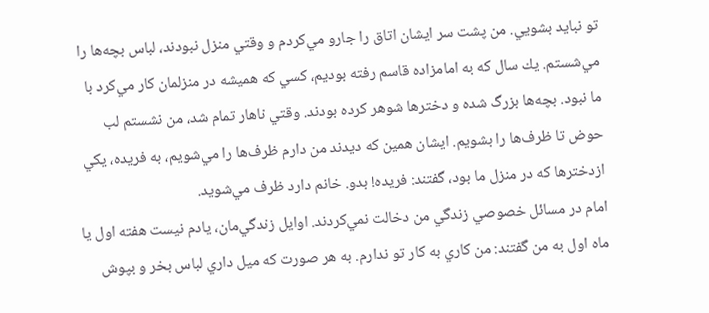تو نبايد بشويي. من پشت سر ايشان اتاق را جارو مي‌كردم و وقتي منزل نبودند، لباس بچه‌ها را مي‌شستم. يك سال كه به امامزاده قاسم رفته بوديم، كسي كه هميشه در منزلمان كار مي‌كرد با ما نبود. بچه‌ها بزرگ شده و دخترها شوهر كرده بودند. وقتي ناهار تمام شد، من نشستم لب حوض تا ظرف‌ها را بشويم. ايشان همين كه ديدند من دارم ظرف‌ها را مي‌شويم، به فريده، يكي ازدخترها كه در منزل ما بود، گفتند: فريده! بدو. خانم دارد ظرف مي‌شويد.
امام در مسائل خصوصي زندگي من دخالت نمي‌كردند. اوايل زندگي‌مان، يادم نيست هفته اول يا ماه اول به من گفتند: من كاري به كار تو ندارم. به هر صورت كه ميل داري لباس بخر و بپوش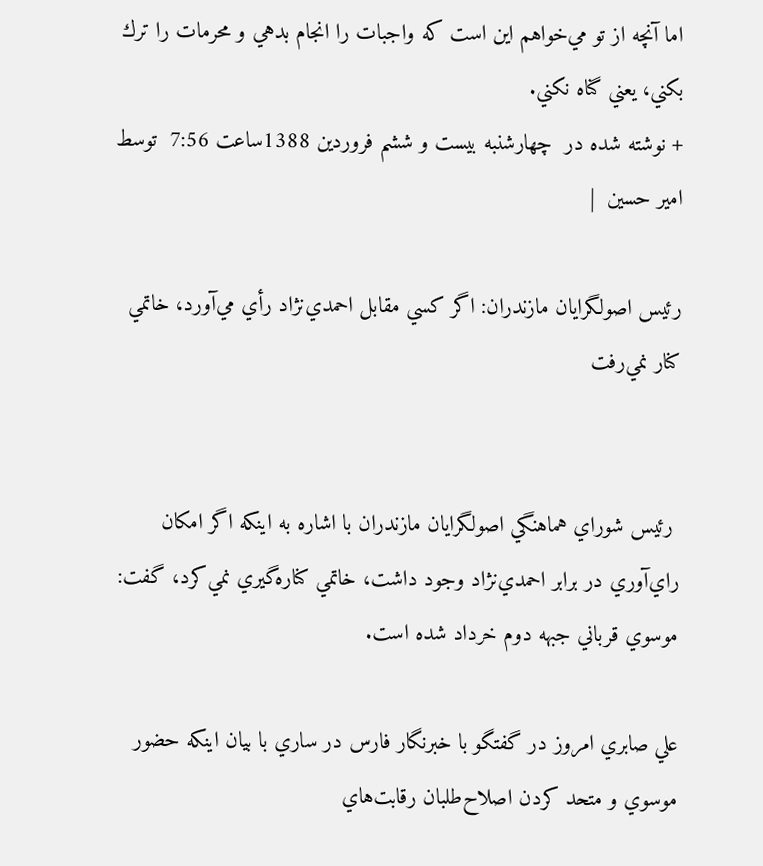اما آنچه از تو مي‌خواهم اين است كه واجبات را انجام بدهي و محرمات را ترك بكني، يعني گناه نكني.
+ نوشته شده در  چهارشنبه بیست و ششم فروردین 1388ساعت 7:56  توسط امیر حسین  |

رئيس اصولگرايان مازندران: اگر كسي مقابل احمدي‌نژاد رأي مي‌آورد، خاتمي كنار نمي‌رفت


 رئيس شوراي هماهنگي اصولگرايان مازندران با اشاره به اينكه اگر امكان راي‌آوري در برابر احمدي‌نژاد وجود داشت، خاتمي كناره‌گيري نمي‌كرد، گفت: موسوي قرباني جبهه دوم خرداد شده است.

علي صابري امروز در گفتگو با خبرنگار فارس در ساري با بيان اينكه حضور موسوي و متحد كردن اصلا‌ح‌طلبان رقابت‌هاي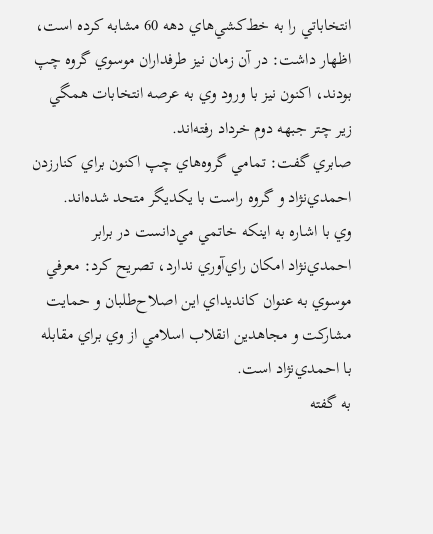انتخاباتي را به خط‌كشي‌هاي دهه 60 مشابه كرده است، اظهار داشت: در آن زمان نيز طرفداران موسوي گروه چپ بودند، اكنون نيز با ورود وي به عرصه انتخابات همگي زير چتر جبهه دوم خرداد رفته‌اند.
صابري گفت: تمامي گروه‌هاي چپ اكنون براي كنارزدن احمدي‌نژاد و گروه راست با يكديگر متحد شده‌اند.
وي با اشاره به اينكه خاتمي مي‌دانست در برابر احمدي‌نژاد امكان راي‌آوري ندارد، تصريح كرد: معرفي موسوي به عنوان كانديداي اين اصلاح‌طلبان و حمايت مشاركت و مجاهدين انقلاب اسلامي از وي براي مقابله با احمدي‌نژاد است.
به گفته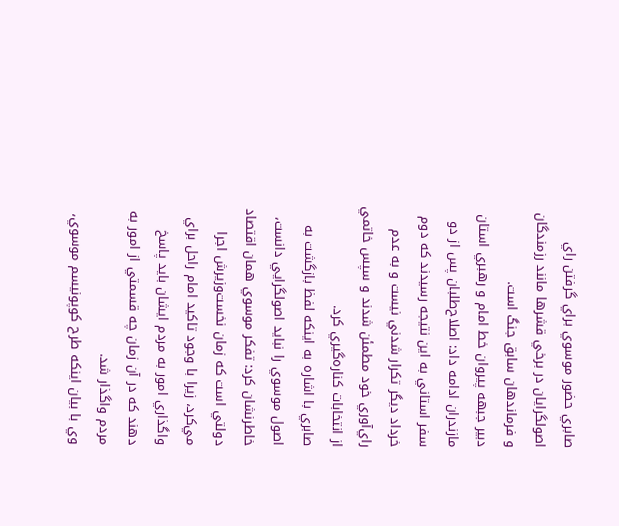صابري حضور موسوي براي گرفتن راي‌ اصولگرايان در برخي قشرها مانند رزمندگان و فرماندهان سابق جنگ است.
دبير جبهه پيروان خط امام و رهبري استان مازندران ادامه داد: اصلاح‌طلبان پس از دو سفر استاني به اين نتيجه رسيدند كه دوم خرداد ديگر تكرار شدني نيست و به عدم‌ راي‌آوري خود مطمئن شدند و سپس خاتمي از انتخابات كناره‌گيري كرد.
صابري با اشاره به اينكه لفظ بازگشت به اصول موسوي را نبايد اصولگرايي دانست، خاطرنشان كرد: تفكر موسوي همان اقتصاد دولتي است كه زمان نخست‌وزيرش اجرا مي‌كرد، زيرا با وجود تاكيد امام راحل براي واگذاري امور به مردم ايشان بايد پاسخ دهند كه در آن زمان چه قسمتي از امور به مردم واگذار شد.
وي با بيان اينكه طرح كوپونيسم موسوي،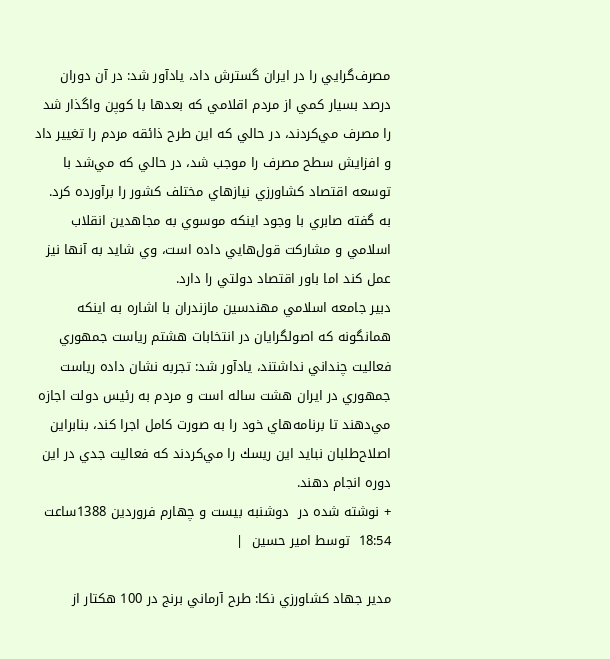مصرف‌گرايي را در ايران گسترش داد، يادآور شد: در آن دوران درصد بسيار كمي از مردم اقلامي كه بعدها با كوپن واگذار ‌شد را مصرف مي‌كردند، در حالي كه اين طرح ذائقه مردم را تغيير داد و افزايش سطح مصرف را موجب شد، در حالي كه مي‌شد با توسعه اقتصاد كشاورزي نيازهاي مختلف كشور را برآورده كرد.
به گفته صابري با وجود اينكه موسوي به مجاهدين انقلاب اسلامي و مشاركت قول‌هايي داده است، وي شايد به آنها نيز عمل كند اما‌ باور اقتصاد دولتي را دارد.
دبير جامعه اسلامي مهندسين مازندران با اشاره به اينكه همانگونه كه اصولگرايان در انتخابات هشتم رياست جمهوري فعاليت چنداني نداشتند، يادآور شد: تجربه نشان داده رياست جمهوري در ايران هشت ساله است و مردم به رئيس دولت اجازه مي‌دهند تا برنامه‌هاي خود را به صورت كامل اجرا كند، بنابراين اصلاح‌طلبان نبايد اين ريسك را مي‌كردند كه فعاليت جدي در اين دوره انجام دهند.
+ نوشته شده در  دوشنبه بیست و چهارم فروردین 1388ساعت 18:54  توسط امیر حسین  |

مدير جهاد كشاورزي نكا: طرح آرماني برنج در 100 هكتار از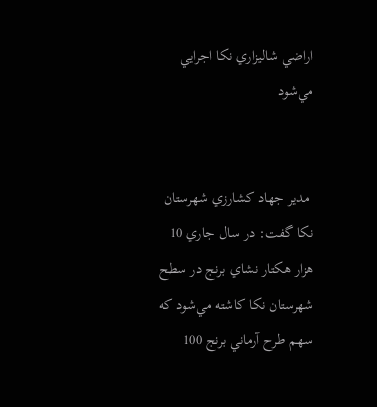اراضي شاليزاري نكا اجرايي مي‌شود


 مدير جهاد كشارزي شهرستان نكا گفت: در سال جاري 10 هزار هكتار نشاي برنج در سطح شهرستان نكا كاشته مي‌شود كه سهم طرح آرماني برنج 100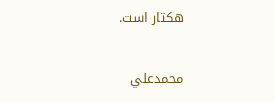هكتار است.

محمدعلي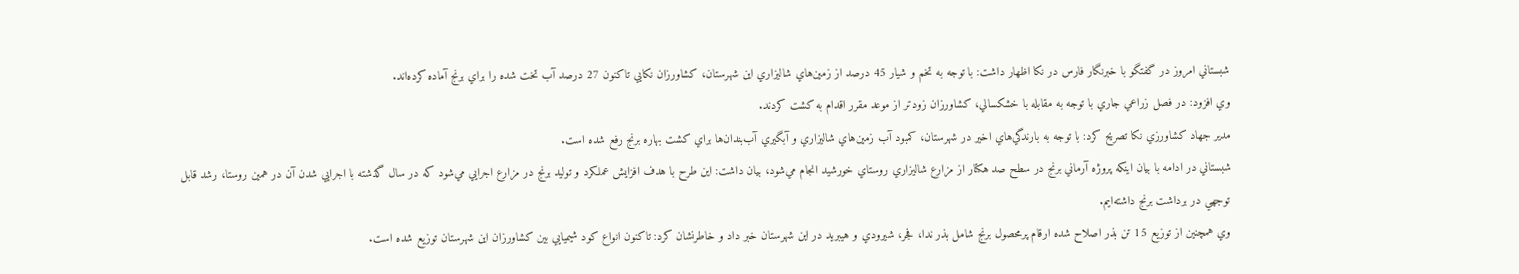شبستاني امروز در گفتگو با خبرنگار فارس در نكا اظهار داشت: با توجه به تخم و شيار 45 درصد از زمين‌هاي شاليزاري اين شهرستان، كشاورزان نكايي تاكنون 27 درصد آب تخت شده را براي برنج آماده كرده‌اند.
وي افزود: در فصل زراعي جاري با توجه به مقابله با خشكسالي، كشاورزان زودتر از موعد مقرر اقدام به كشت كردند.
مدير جهاد كشاورزي نكا تصريح كرد: با توجه به بارندگي‌هاي اخير در شهرستان، كمبود آب زمين‌هاي شاليزاري و آبگيري آب‌بندان‌ها براي كشت بهاره برنج رفع شده است.
شبستاني در ادامه با بيان اينكه پروژه آرماني برنج در سطح صد هكتار از مزارع شاليزاري روستاي خورشيد انجام مي‌شود، بيان داشت: اين طرح با هدف افزايش عملكرد و توليد برنج در مزارع اجرايي مي‌شود كه‌ در سال گذشته با اجرايي شدن آن در همين روستا، رشد قابل توجهي در برداشت برنج داشته‌ايم.
وي همچنين از توزيع 15 تن بذر اصلاح شده ارقام پر‌محصول برنج شامل بذر ندا، فجر، شيرودي و هيبريد در اين شهرستان خبر داد و خاطر‌نشان كرد: تاكنون انواع كود شيميايي بين كشاورزان اين شهرستان توزيع شده است.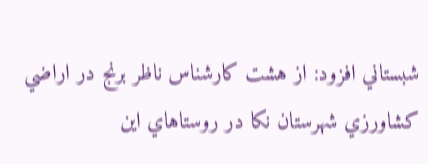شبستاني افزود: از هشت كارشناس ناظر برنج در اراضي كشاورزي شهرستان نكا در روستاهاي اين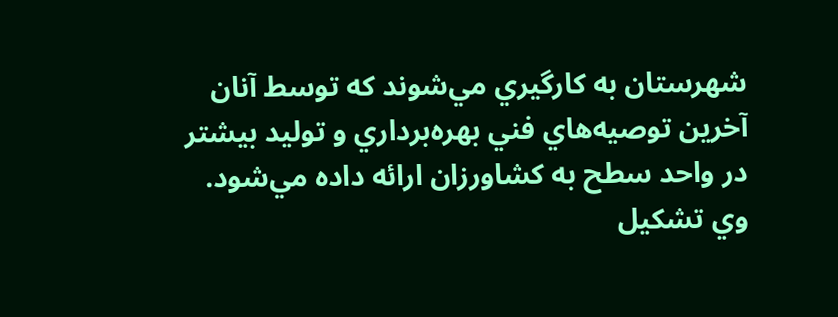شهرستان به كارگيري مي‌شوند كه توسط آنان آخرين توصيه‌هاي فني بهره‌برداري و توليد بيشتر در واحد سطح به كشاورزان ارائه داده مي‌شود.
وي تشكيل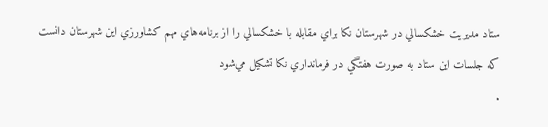ستاد مديريت خشكسالي در شهرستان نكا براي مقابله با خشكسالي را از برنامه‌هاي مهم كشاورزي اين شهرستان دانست كه جلسات اين ستاد به صورت هفتگي در فرمانداري نكا تشكيل مي‌شود
.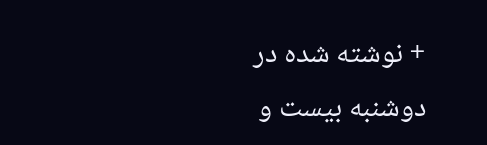+ نوشته شده در  دوشنبه بیست و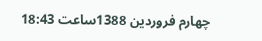چهارم فروردین 1388ساعت 18:43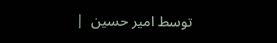توسط امیر حسین  |